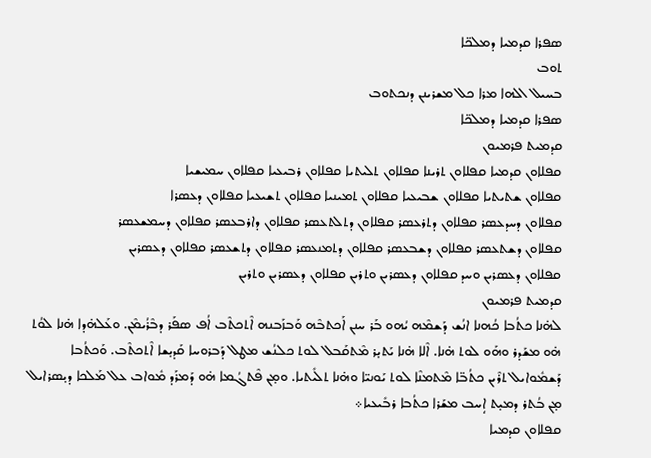ܣܦܪܐ ܩܕܡܝܐ ܕܡܠܟ̈ܐ
ܬܘܒ
ܒܚܝܠ ܐܠܗܐ ܡܪܐ ܟܠ ܡܫܪܝܢܢ ܕܢܟܬܘܒ
ܣܦܪܐ ܩܕܡܝܐ ܕܡܠܟ̈ܐ
ܩܕܡܝܬ ܦܪܡܝܘܢ
ܩܦܠܐܘܢ ܩܕܡܝܐ ܩܦܠܐܘܢ ܬܪܝܢܐ ܩܦܠܐܘܢ ܬܠܝܬܝܐ ܩܦܠܐܘܢ ܪܒܝܥܝܐ ܩܦܠܐܘܢ ܚܡܝܫܝܐ
ܩܦܠܐܘܢ ܫܬܝܬܝܐ ܩܦܠܐܘܢ ܫܒܝܥܝܐ ܩܦܠܐܘܢ ܬܡܝܢܝܐ ܩܦܠܐܘܢ ܬܫܝܥܝܐ ܩܦܠܐܘܢ ܕܥܣܪܐ
ܩܦܠܐܘܢ ܕܚܕܥܣܪ ܩܦܠܐܘܢ ܕܬܪܥܣܪ ܩܦܠܐܘܢ ܕܬܠܬܥܣܪ ܩܦܠܐܘܢ ܕܐܪܒܥܣܪ ܩܦܠܐܘܢ ܕܚܡܫܥܣܪ
ܩܦܠܐܘܢ ܕܫܬܥܣܪ ܩܦܠܐܘܢ ܕܫܒܥܣܪ ܩܦܠܐܘܢ ܕܬܡܢܥܣܪ ܩܦܠܐܘܢ ܕܬܫܥܣܪ ܩܦܠܐܘܢ ܕܥܣܪܝܢ
ܩܦܠܐܘܢ ܕܥܣܪܝܢ ܘܚܕ ܩܦܠܐܘܢ ܕܥܣܪܝܢ ܘܬܪܝܢ ܩܦܠܐܘܢ ܕܥܣܪܝܢ ܘܬܪܝܢ
ܩܕܡܝܬ ܦܪܡܝܘܢ
ܠܗ̇ܢܐ ܟܬܳܒܐ ܟܳܗܢܐ ܐܢܳܫ ܕܰܫܡܶܗ ܝܳܗܘ ܒܰܪ ܚܢܢ ܐܰܟܬܒܶܗ ܘܰܒܙܰܒܢܗ ܐܶܬܟܬܶܒ ܐܳܦ ܣܦܰܪ ܕܒܶܪܳܝܡܶܢ. ܘܥܰܠܗ̇ܕܐ ܗ̇ܢܐ ܠܘܳܬ ܗ̇ܘ ܡܫܰܕܪ ܘܗܰܘ ܠܘܬ ܗ̇ܢܐ. ܐܶܠܐ ܗ̇ܢܐ ܝܰܬܝ̣ܪ ܡܶܬܩܰܒܠ ܠܘܬ ܟܠܢܳܫ ܡܛܠ ܕܰܒܪܘܚܐ ܩܰܕܝ̣ܫܐ ܐܶܬܟܬܶܒ. ܘܰܟܬܳܒܐ ܕܰܫܡܽܘܐܝܠ ܬܪܶܝܢ ܟܬܳܒ̈ܐ ܡܶܬܡܢܶܐ ܠܘܬ ܝܰܘܢܝ̈ܐ ܘܗ̇ܢܐ ܬܠܺܝܬܝܐ. ܘܡ̣ܢ ܦܶܬܓܳܡܐ ܗ̇ܘ ܕܰܡܪܰܕ ܡܽܘܐܒ ܥܠ ܡܰܠܟܐ ܕܝ̣ܣܪܐܝܠ ܡ̣ܢ ܒܳܬܪ ܕܡܝ̣ܬ ܐܴܚܒ ܡܫܰܪܐ ܟܬܳܒܐ ܪܒܺܝܥܝܐ܀
ܩܦܠܐܘܢ ܩܕܡܝܐ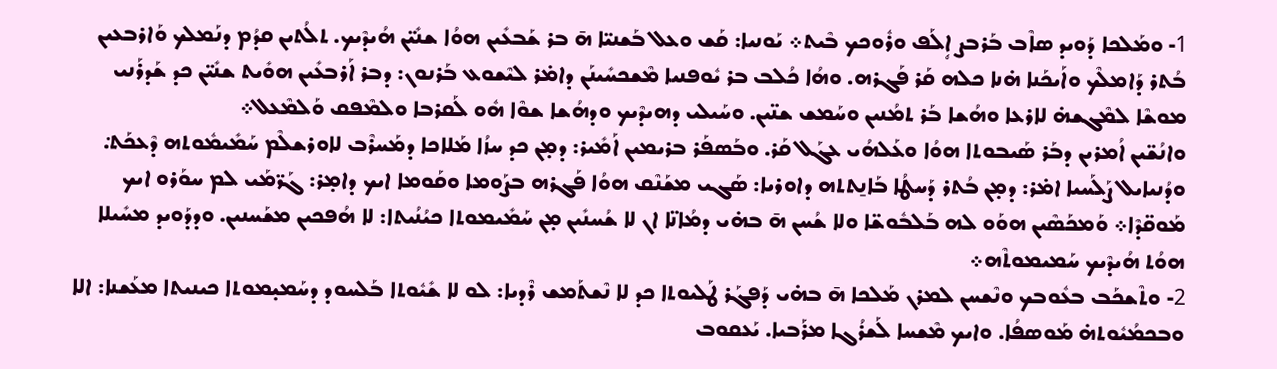1- ܘܡܰܠܟܐ ܕܰܘܝܕ ܣܐܶܒ ܒܰܪܒܨ ܐܴܠܰܦ ܘܪܽܘܟܟ ܒܶܝܬ܀ ܝܰܘܢܝܐ: ܩܰܫ ܘܥܠ ܒܰܫܢܝ̈ܐ ܗ̄ ܒܪ ܫܰܒܥܺܝܢ ܗܘܳܐ ܫܢܺܝ̈ܢ ܗܳܝܕܶܝܟ. ܬܠܳܬܝܢ ܩܕܳܡ ܕܢܰܡܠܟ ܘܰܐܪܒܥܝܢ ܒܳܬܪ ܕܰܐܡܠܶܟ ܘܐܰܝܟܰܢܐ ܗ̇ܢܐ ܟܠܗ ܩܰܪ ܦܰܓܪܗ. ܘܗܳܐ ܟܳܠܒ ܒܪ ܝܽܘܦܢܝܐ ܡܶܫܟܚܺܝܢܰܢ ܕܐܡ̇ܪ ܠܝܶܫܘܥ ܒܰܪܢܘܢ: ܕܒܪ ܐܰܪܒܥܺܝܢ ܗܘܺܝܬ ܫܢܺܝ̈ܢ ܟܕ ܫܰܕܪܰܢܝ ܡܘܫܶܐ ܠܡܶܓܫܗ̇ ܠܐܪܥܐ ܘܗܳܫܐ ܒܰܪ ܬܡܳܢܝܢ ܘܚܰܡܫ ܫܢ̈ܝܢ. ܘܚܰܝܠܝ ܕܗܝܕܶܝܟ ܘܕܗܳܫܐ ܫܘܶܐ ܗܽܘ ܠܰܩܪܒܐ ܘܠܡܶܦܩ ܘܰܠܡܶܥܠ܀
ܘܐܢܳܫ̈ܝܢ ܐܳܡܪܝܢ ܕܒܰܪ ܣܰܝܒܘܬܐ ܗܘܳܐ ܘܥܰܠܗܳܝ ܥܓܰܠ ܩܰܪ. ܘܒܰܣܦܰܪ ܒܪܝܡܝܢ ܐܰܡܺܝܪ: ܕܡ̣ܢ ܟܕ ܚܙܳܐ ܡܰܠܐܟܐ ܕܡܰܚܪܶܒ ܠܐܘܪܫܠܶܡ ܚܰܡܺܝܡܽܘܬܗ ܕܶܥܟܰܬ݀. ܘܕܳܢܝܐܝܠ ܨܰܠܰܚܝܐ ܐܡ̇ܪ: ܕܡ̣ܢ ܒܳܬܪ ܕܰܚܛܳܐ ܒܰܐܢ̱ܬܬܗ ܕܐܘܪܝܐ: ܣܰܓܝ ܡܫܰܢܶܩ ܗܘܳܐ ܦܰܓܪܗ ܒܨܰܘܡܐ ܘܩܰܘܡܐ ܐܝܟ ܕܐܡ̣ܪ: ܓܰܪ̈ܡܰܝ ܠܡ ܚܘܰܪܘ ܐܝܟ ܡܰܘܩ̈ܕܶܐ܀ ܘܰܡܟܰܣܶܝܢ ܗܘܰܘ ܠܗ ܒܰܠܒܽܘܫ̈ܐ ܘܠܐ ܫܳܚܢ ܗ̄ ܒܗ̇ܝ ܕܡܳܐܢ̈ܐ ܐܢ ܠܐ ܫܳܚܢܺܝܢ ܡ̣ܢ ܚܰܡܺܝܡܘܬܐ ܟܝܳܢܳܝܬܐ: ܠܐ ܗܳܦܟܝܢ ܡܫܰܚܢܝܢ. ܘܕܕܰܘܝܕ ܡܚܺܝܠܐ ܗܘܳܬ ܗܳܝܕܶܝܟ ܚܰܡܝܡܘܬܶܗ܀
2- ܘܬܶܫܟܰܒ ܒܥܽܘܒܟ ܘܢܶܫܚܢ ܠܡܪܢ ܡܰܠܟܐ ܗ̄ ܒܗ̇ܝ ܕܰܦܓܰܪ ܛܰܠܝܘܬܐ ܟܕ ܠܐ ܢܶܫܬܰܡܫ ܪܶܕܝܐ: ܠܘ ܠܐ ܫܺܝܽܘܬܐ ܒܰܠܚܘܕ ܕܚܰܡܝ̣ܡܘܬܐ ܟܝܢܝܬܐ ܡܥܰܫܢܐ: ܐܠܐ ܘܒܟܡܳܝܽܘܬܗ̇ ܡܰܘܣܦܳܐ. ܘܐܝܟ ܡܶܫܚܐ ܠܰܫܪܳܓܐ ܡܪܰܒܝܐ. ܝܰܥܩܘܒ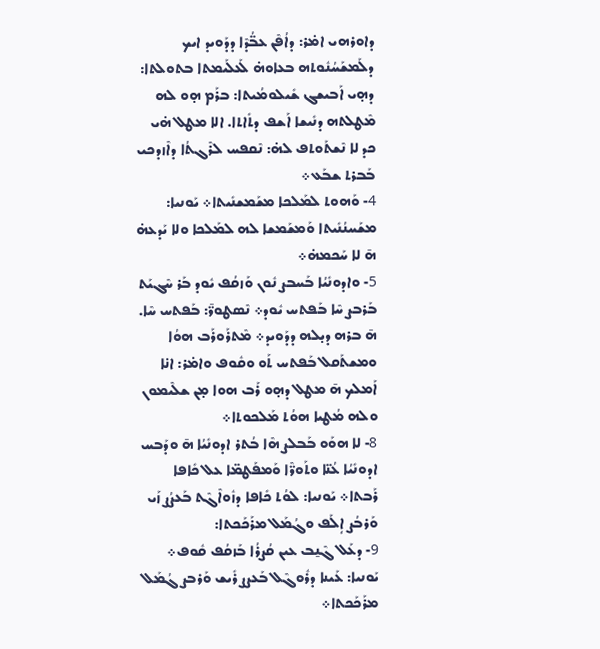ܕܐܘܪܗܝ ܐܡ̇ܪ: ܕܐܳܦܶܢ ܥܒ̈ܳܕܶܐ ܕܕܰܘܝܕ ܐܝܟ ܕܠܰܡܫܰܚܳܢܽܘܬܗ ܒܥܐܘܗ̇ ܠܰܥܠܰܝܡܬܐ ܒܬܘܠܬܐ: ܕܗ̣ܝ ܐܰܒܝܫܓ ܫܺܝܠܘܡܳܝܬܐ: ܒܪܰܡ ܗ̣ܘ ܠܗ ܡܶܛܠܬܗ ܕܢܺܝܫܐ ܐܰܫܦ ܕܬܺܐܬܐ. ܐܠܐ ܡܛܠ ܗ̇ܝ ܟܕ ܠܐ ܢܶܫܬܰܘܬܦ ܠܗ̇: ܢܶܩܦܚ ܠܪܶܓܬܳܐ ܕܐܶܙܕܟܝ ܒܰܒܪܬ ܫܒܰܥ܀
4- ܘܰܗܘܬ ܠܡܰܠܟܐ ܡܫܰܡܫܢܺܝܬܐ܀ ܝܰܘܢܝܐ: ܡܫܰܚܢܳܢܺܝܬܐ ܘܰܡܫܰܡܫܐ ܠܗ ܠܡܰܠܟܐ ܘܠܐ ܝܰܕܥܗ̇ ܗ̄ ܠܐ ܚܰܟܡܗ̇܀
5- ܘܐܕܘܢܺܝܳܐ ܒܰܚܒܨ ܢܽܘܢ ܘܰܙܩܳܦ ܝܽܘܕ ܒܰܪ ܚܶܓܝܰܬ ܒܰܪܒܨ ܚܶܐ ܒܰܦܬܚ ܝܽܘܕ܀ ܢܶܣܛܘܪ̈̄: ܒܰܦܬܚ ܚܶܐ. ܗ̄ ܒܪܗ ܕܝ̣ܠܗ ܕܕܰܘܝܕ܀ ܡܶܬܪܰܘܪܰܒ ܗܘܳܐ ܘܡܫܬܰܩܠ ܒܰܦܬܚ ܬܰܘ ܘܩܽܘܦ ܘܐܡ̇ܪ: ܐܢ̇ܐ ܐܰܡܠܟ ܗ̄ ܡܛܠ ܕܗ̣ܘ ܪܰܒ ܗܘܐ ܡ̣ܢ ܫܠܶܝܡܘܢ ܘܠܗ ܡܳܛܝܐ ܗܘܳܬ ܡܰܠܟܘܬܐ܀
8- ܠܐ ܗܘܰܘ ܒܰܒܠܨ ܗܶܐ ܒܳܬܪ ܐܕܘܢܺܝܳܐ ܗ̄ ܘܕܰܒܚ ܐܕܘܢܺܝܳܐ ܥܳܢ̈ܐ ܘܬܰܘܪ̈ܶܐ ܘܰܡܦܰܛܡ̈ܐ ܥܠ ܟܺܐܦܐ ܪܰܒܬܐ܀ ܝܰܘܢܝܐ: ܠܘܳܬ ܟܺܐܦܐ ܕܙܽܘܐܶܓܶܬ ܒܰܥܨܳܨ ܙܰܝ ܘܰܪܒܳܨ ܐܴܠܰܦ ܘܓܳܡܰܠ ܡܪܰܟܰܟܬܐ:
9- ܕܥܰܠ ܓܶܢ̱ܒ ܥܝܢ ܩܳܨܪܳܐ ܒܰܙܩܳܦ ܩܽܘܦ܀ ܝܰܘܢܝܐ: ܥܰܝܢܐ ܕܪܽܘܓܶܠ ܒܰܥܨܨ ܪܺܝܫ ܘܰܪܒܨ ܓܳܡܰܠ ܡܪܰܟܰܟܬܐ܀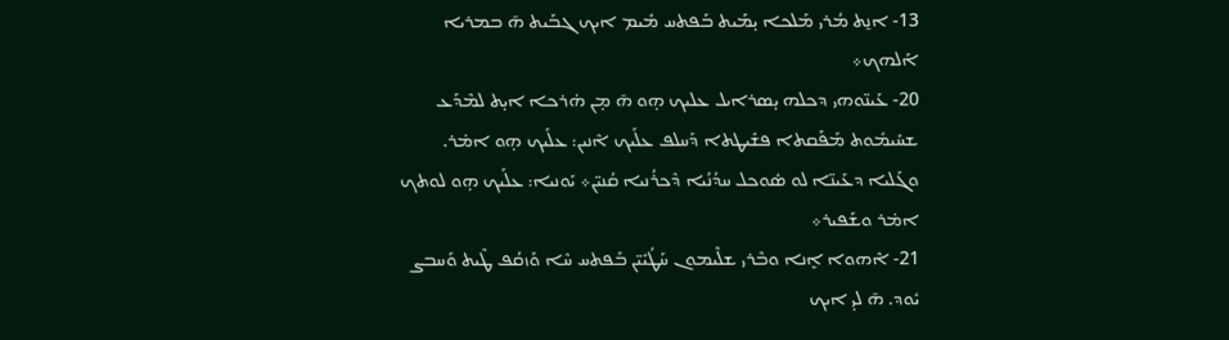13- ܐܢ̱ܬ ܡܳܪܝ ܡܰܠܟܐ ܝ̣ܡܰܝܬ ܒܰܦܬܚ ܡܺܝܡ ܐܝܟ ܓܒܰܝܬ ܗ̄ ܒܡܪܝܐ ܐܰܠܗܟ܀
20- ܥܰܝܢ̈ܘܗܝ ܕܟܠܗ ܝ̣ܣܪܐܝܠ ܥܠܝܟ ܗ̣ܘ ܗ̄ ܡ̣ܢ ܗ̇ܪܟܐ ܐܝ̣ܬ ܠܡܶܕܰܥ ܫܚܺܝܡܽܘܬ ܡܰܦܰܩܬܐ ܦܫܺܝܛܬܐ ܕܰܚܠܦ ܥܠܰܝܟ ܐܶܢܝܢ: ܥܠܰܝܟ ܗ̣ܘ ܐܡ̇ܪ. ܘܓܰܠܝܐ ܕܥܰܝܢ̈ܐ ܠܘ ܣܽܘܟܠ ܚܕܳܢܳܝܐ ܕܶܟܪܳܢܝܐ ܩܳܢܝ̈ܢ܀ ܝܰܘܢܝܐ: ܥܠܰܝܟ ܗ̣ܘ ܠܘܬܟ ܐܡ̇ܪ ܘܫܰܦܝܪ܀
21- ܐܶܗܘܐ ܐܷܢܐ ܘܒܶܪܝ ܫܠܶܝܡܘܢ ܚܰܛܳܝܺܝ̈ܢ ܒܰܦܬܚ ܚܶܐ ܘܰܙܩܳܦ ܛܶܝܬ ܘܰܚܒܨ ܝܽܘܕ. ܗ̄ ܠܝ̣ ܐܝܟ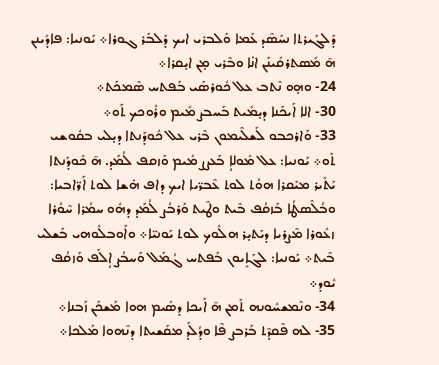ܕܰܠܓܰܝܪܬܐ ܢܚܰܣܶܕ ܥܰܡܐ ܘܰܠܒܪܝ ܐܝܟ ܕܰܠܒܰܪ ܓܘܪܐ܀ ܝܰܘܢܝܐ: ܦܐܕܺܝܢܢ ܗ̄ ܡܺܣܬܪܩܺܝܢܰܢ ܐܢ̇ܐ ܘܒܶܪܝ ܡ̣ܢ ܐܝ̣ܩܪܐ܀
24- ܘܗ̣ܘ ܢܶܬܒ ܥܠ ܟܽܘܪܣܰܝ ܒܰܦܬܚ ܣܶܡܟܰܬ܀
30- ܐܠܐ ܐܰܝܟܰܢܐ ܕܝ̣ܡܺܝܬ ܒܰܚܒܨ ܡܺܝܡ ܘܪܽܘܟܟ ܬܰܘ܀
33- ܘܰܐܪܟܒܘ ܠܰܫܠܶܝܡܘܢ ܒܶܪܝ ܥܠ ܟܽܘܕܰܢܬܐ ܕܝ̣ܠܝ ܒܩܽܘܫܝ ܬܰܘ܀ ܝܰܘܢܝܐ: ܥܠ ܡܽܘܠܐܴ ܒܰܥܨܨ ܡܺܝܡ ܘܰܙܩܦ ܠܳܡܰܕ. ܗ̄ ܟܽܘܕܰܢܬܐ ܝܰܬܺܝܪ ܡܝܰܩܪܐ ܗܘܳܬ ܠܘܬ ܥܶܒܪ̈ܝܐ ܐܝܟ ܕܐܦ ܗ̇ܫܐ ܠܘܬ ܐܰܪ̈ܐܒܝܐ: ܘܒܳܠܶܣܛܳܐ ܒܰܙܩܳܦ ܒܶܝܬ ܘܛܶܝܬ ܘܰܪܒܳܨ ܠܳܡܰܕ ܕܗܽܘ ܚܡܳܪܐ ܚܶܘܳܪܐ ܙܥܽܘܪܐ ܡܶܨܪܝܐ ܕܝܰܬܝ̣ܪ ܗܠܽܘܟ ܠܘܬ ܝܰܘܢܝ̈ܐ܀ ܘܐܰܘܒܠܽܘܗܝ ܒܰܫܠܝ ܒܶܝܬ܀ ܝܰܘܢܝܐ: ܠܓܰܐܻܝܘܢ ܒܰܦܬܚ ܓܳܡܰܠ ܘܰܚܒܳܨ ܐܴܠܰܦ ܘܰܙܩܳܦ ܝܽܘܕ܀
34- ܘܢܶܡܫܚܽܘܢܗ ܬܰܡܢ ܗ̄ ܐܰܝܟܐ ܕܣܺܝܡ ܗܘܐ ܡܰܫܟܰܢ ܙܰܒܢܐ܀
35- ܠܗ ܦܶܩܕܶܬ ܒܰܪܒܨ ܦܶܐ ܘܕܳܠܰܕ ܡܩܰܫܝܬܐ ܕܢܶܗܘܐ ܡܰܠܟܐ܀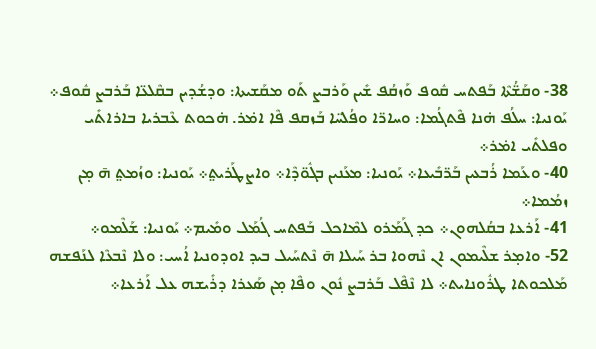38- ܘܩܰܫ̈ܳܬܶܐ ܒܰܦܬܚ ܩܽܘܦ ܘܰܙܩܳܦ ܫܺܝܢ ܘܰܪܒܨ ܬܰܘ ܡܩܰܫܝܬܐ: ܘܕܫܳܕܝܢ ܒܩܶܠܥ̈ܐ ܒܰܪܒܨ ܩܽܘܦ܀ ܝܰܘܢܝܐ: ܚܠܳܦ ܗ̇ܢܐ ܦܶܬܓܳܡܐ: ܘܚܐܪ̈ܐ ܘܦܳܠܚ̈ܐ ܒܰܙܩܦ ܦܶܐ ܐܡ̇ܪ. ܗ̇ܟܘܬ ܥܶܒܪܝܐ ܒܐܪܐܬܺܝ ܘܦܠܬܺܝ ܐܡ̇ܪ܀
40- ܘܥܰܡܐ ܪܳܒܥܝܢ ܒܰܪ̈ܒܺܝܥܐ܀ ܝܰܘܢܝܐ: ܡܥܰܢܝܢ ܒܓܽܘ̈ܕܶܐ܀ ܘܐܨܛܰܪܝܬ݀܀ ܝܰܘܢܝܐ: ܘܙܳܡܬ݀ ܗ̄ ܡ̣ܢ ܙܡܳܡܐ܀
41- ܐܰܪܥܐ ܒܩܳܠܗܘܢ܀ ܟܕ ܓܰܡܰܪܘ ܠܡܶܐܟܠ ܒܰܦܬܚ ܓܳܡܰܠ ܘܡܺܝܡ܀ ܝܰܘܢܝܐ: ܫܰܠܶܡܘ܀
52- ܘܐܡ̣ܪ ܫܠܶܝܡܘܢ ܐܢ ܢܶܗܘܐ ܒܪ ܚܰܝܠܐ ܗ̄ ܢܶܬܚܰܝܠ ܒܝܕ ܐܘܕܘܢܝܐ ܐܳܚܝ: ܘܠܐ ܢܶܒܥܶܐ ܠܢܰܦܫܗ ܡܰܠܟܘܬܐ ܛܪܽܘܢܐܝܬ܀ ܠܐ ܢܶܦܶܠ ܒܰܪܒܨ ܢܽܘܢ ܘܦܶܐ ܡ̣ܢ ܣܰܥܪܐ ܕܪܺܝܫܗ ܥܠ ܐܰܪܥܐ܀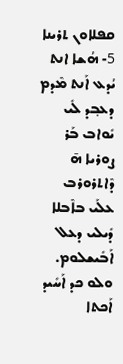ܩܦܠܐܘܢ ܬܪܝܢܐ
5- ܗܳܫܐ ܐܢܬ ܝܳܕܥ ܐܰܢܬ ܡܶܕܡ ܕܥܒ݂ܕ ܠܺܝ ܝܺܘܐܒ ܒܰܪ ܨܘܪܝܐ ܗ̄ ܕܶܐܬܪܘܪܒ ܥܠܰܝ ܒܐܶܒܠܐ ܕܺܝܠܝ ܕܥܠ ܐܰܒܺܝܫܠܘܡ. ܘܠܘ ܟܕ ܐܰܚܺܝܕ ܐܰܟܬܐ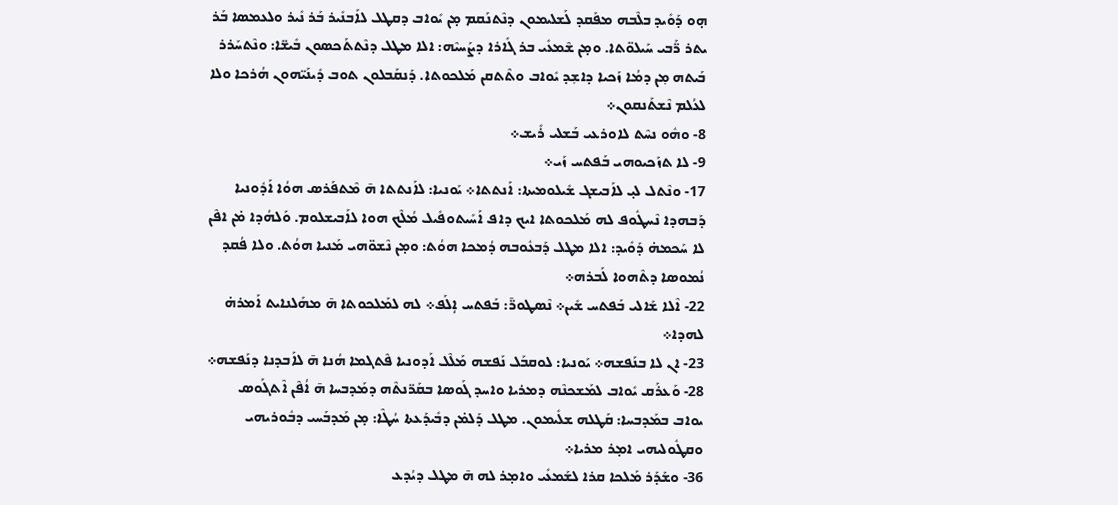ܗ̣ܘ ܕܰܘܺܝܕ ܒܠܶܒܗ ܡܦܰܩܕ ܠܰܫܠܝܡܘܢ ܕܢܶܬܢܰܩܡ ܡ̣ܢ ܝܺܘܐܒ ܕܩܛܠ ܠܐܰܒܢܺܝܪ ܒܰܪ ܢܺܝܪ ܘܠܥܡܣܐ ܒܰܪ ܝܬܪ ܪ̈ܰܒܝ ܚܰܝܠܘ̈ܬܐ. ܘܡ̣ܢ ܫܶܡܥܺܝ ܒܪ ܓܺܐܪܐ ܕܨܰܚܝܶܗ: ܐܠܐ ܡܛܠ ܕܢܶܬܬܰܟܣܘܢ ܒܺܝܫ̈ܐ: ܘܢܶܬܚܰܪܪ ܒܰܝܬܗ ܡ݂ܢ ܕܡܳܐ ܙܰܟܝܐ ܕܐܫ݂ܕ ܝܺܘܐܒ ܘܬܶܬܩܢ ܡܰܠܟܘܬܐ. ܕܰܢܩܰܒܠܘܢ ܬܘܒ ܕܺܝܢܰܝ̈ܗܘܢ ܗܳܪܟܐ ܘܠܐ ܠܥܳܠܡ ܢܶܫܬܰܢܩܘܢ܀
8- ܘܗܽܘ ܢܚܶܬ ܠܐܘܪܥܝ ܒܰܫܠܝ ܪܺܝܫ܀
9- ܠܐ ܬܙܰܟܝܘܗܝ ܒܰܦܬܚ ܙܰܝ܀
17- ܘܢܶܬܠ ܠܝ̣ ܠܐܰܒܝܫܓ ܫܺܝܠܘܡܝܬܐ: ܐܰܢܬܬܐ܀ ܝܰܘܢܝܐ: ܠܐܰܢܬܬܐ ܗ̄ ܡܶܬܦܰܪܣ ܗܘܳܐ ܐܰܕܽܘܢܝܐ ܕܰܒܗܕܐ ܢܶܚܛܽܘܦ ܠܗ ܡܰܠܟܘܬܐ ܐܝܟ ܕܐܦ ܐܰܚܺܝܬܘܦܺܝܠ ܡܳܠܶܟ ܗܘܐ ܠܐܰܒܝܫܠܘܡ. ܘܰܠܗܳܕܐ ܡ̇ܢ ܐܦܶܢ ܠܐ ܚܰܟܡܗ̇ ܕܰܘܺܝܕ: ܐܠܐ ܡܛܠ ܕܰܒܥܽܘܒܗ ܕܳܡܟܐ ܗܘܳܬ: ܘܡ̣ܢ ܢܶܫܘ̈ܗܝ ܡܰܢܝܐ ܗܘܳܬ. ܘܠܐ ܦܳܩܕ ܢܳܡܘܣܐ ܕܬܶܗܘܐ ܠܰܒܪܗ܀
22- ܐܶܠܐ ܫܰܐܠܝ ܒܰܦܬܚ ܫܺܝܢ܀ ܢܶܣܛܘܪ̈̄: ܒܰܦܬܚ ܐܴܠܰܦ܀ ܠܗ ܠܡܰܠܟܘܬܐ ܗ̄ ܡܗܰܠܢܐܝܬ ܐܰܡܪܗ̇ ܠܗܕܐ܀
23- ܐܢ ܠܐ ܒܢܰܦܫܗ܀ ܝܰܘܢܝܐ: ܠܘܩܒܰܠ ܢܰܦܫܗ ܡܰܠܶܠ ܐܰܕܘܢܝܐ ܦܶܬܓܡܐ ܗܳܢܐ ܗ̄ ܠܐܰܒܕܢܐ ܕܢܰܦܫܗ܀
28- ܘܰܥܪܰܩ ܝܺܘܐܒ ܠܡܰܫܟܢܶܗ ܕܡܪܝܐ ܘܐܚܕ ܓܰܘܣܐ ܒܩܰܪ̈ܢܬܶܗ ܕܡܰܕܒܚܐ ܗ̄ ܐܳܦܶܢ ܐܶܬܓܰܘܣ ܝܘܐܒ ܒܡܰܕܒܚܐ: ܩܰܛܠܗ ܫܠܺܝܡܘܢ. ܡܛܠ ܕܰܠܡ̇ܢ ܕܒܺܝܕܰܥܬܐ ܚܳܛܶܐ: ܡ̣ܢ ܡܰܕܒܰܚܝ ܕܒܽܘܪܝܗܝ ܘܩܛܽܘܠܝܗܝ ܐܡ̣ܪ ܡܪܝܐ܀
36- ܘܫܰܕܰܪ ܡܰܠܟܐ ܩܪܐ ܠܫܰܡܥܺܝ ܘܐܡ̣ܪ ܠܗ ܗ̄ ܡܛܠ ܕܝܳܕܥ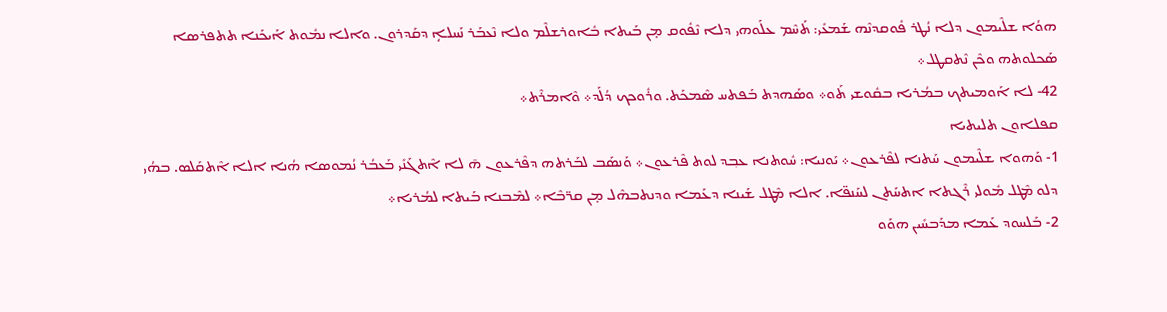ܗܘܳܐ ܫܠܶܝܡܘܢ ܕܠܐ ܢܳܛܪ ܦܽܘܩܕܢܶܗ ܫܰܡܥܺܝ: ܬܰܚܶܡ ܥܠܰܘܗܝ ܕܠܐ ܢܶܦܽܘܩ ܡ̣ܢ ܒܰܝܬܐ ܒܽܐܘܪܫܠܶܡ ܘܠܐ ܢܶܥܒܰܪ ܢܰܚܠܐܴ ܕܩܰܕܪܘܢ. ܘܐܠܐ ܢܡܽܘܬ ܐܰܝܟܰܢܐ ܬܬܦܪܣܐ ܣܰܟܠܘܬܗ ܘܟܶܢ ܢܶܬܩܛܠ܀
42- ܠܐ ܐܰܘܡܝܬܟ ܒܡܳܪܝܐ ܒܩܽܘܫܝ ܬܰܘ܀ ܘܣܰܗܕܬ ܒܰܦܬܚ ܣܶܡܟܰܬ. ܘܪܽܘܟܟ ܕܳܠܰܕ܀ ܘܶܐܡܪܶܬ܀
ܩܦܠܐܘܢ ܬܠܝܬܝܐ
1- ܘܰܗܘܐ ܫܠܶܝܡܘܢ ܚܰܬܢܐ ܠܦܶܪܥܘܢ܀ ܝܰܘܢܝܐ: ܚܽܘܬܢܐ ܥܒ݂ܕ ܠܘܬ ܦܶܪܥܘܢ܀ ܘܰܢܣܰܒ ܠܒܰܪܬܗ ܕܦܶܪܥܘܢ ܗ̄ ܠܐ ܐܶܬܓܰܢܺܝ ܒܰܥܒܳܪ ܢܳܡܘܣܐ ܗܳܢܐ ܐܠܐ ܐܶܬܩܰܠܣ. ܒܗܳܝ ܕܠܘ ܡܶܛܠ ܡܽܘܠܝ ܪܶܓܬܐ ܐܬܚܰܬܢ ܠܚܰܢܦ̈ܐ. ܐܠܐ ܡܶܛܠ ܫܰܝܢܐ ܕܥܰܡܐ ܘܕܢܬܒܗܶܠ ܡ̣ܢ ܩܪ̈ܒܶܐ܀ ܠܡܶܒܢܐ ܒܰܝܬܐ ܠܡܳܪܝܐ܀
2- ܒܰܠܚܘܕ ܥܰܡܐ ܡܕܰܒܚܺܝܢ ܗܘܰܘ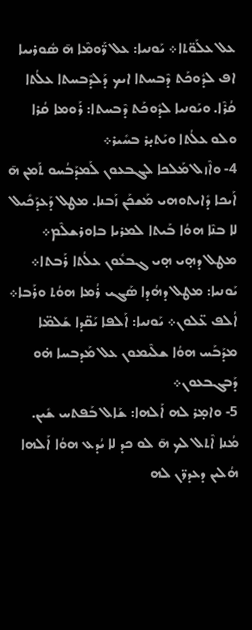ܥܠ ܥܠܰܘ̈ܬܐ܀ ܝܰܘܢܝܐ: ܥܠ ܪ̈ܰܘܡܶܐ ܗ̄ ܣܽܘܪܝܝܐ ܐܦ ܠܕܽܘܟܰܬ ܕܶܒܚܬܐ ܐܝܟ ܕܰܠܕܶܒܚܬܐ ܥܠܳܬܐ ܩܳܪܶܐ. ܘܝܰܘܢܝܐ ܠܕܽܘܟܰܬ ܕܶܒܚܬܐ: ܪܰܘܡܐ ܩܳܪܐ ܘܠܘ ܥܠܳܬܐ ܘܝܰܬܝ̣ܪ ܒܚܺܝܪ܀
4- ܘܐܶܙܠ ܡܰܠܟܐ ܠܓܒܥܘܢ ܠܰܡܕܰܒܳܚܘ ܬܰܡܢ ܗ̄ ܐܰܝܟܐ ܕܺܐܝܬܘܗܝ ܡܰܫܟܰܢ ܙܰܒܢܐ. ܡܛܠ ܕܰܥܕܰܟܺܝܠ ܠܐ ܒܢܶܐ ܗܘܳܐ ܒܰܝܬܐ ܠܡܪܝܐ ܒܐܘܪܫܠܶܡ܀ ܡܛܠ ܕܗ̣ܝ ܗ̣ܝ ܓܒܥܽܘܢ ܥܠܳܬܐ ܪܰܒܬܐ܀ ܝܰܘܢܝܐ: ܡܛܠ ܕܗܳܕܐ ܣܰܓܝ ܪܳܡܐ ܗܘܳܬ ܘܪܰܒܐ܀ ܐܳܠܦ ܥ̈ܠܘܢ܀ ܝܰܘܢܝܐ: ܐܰܠܦܐ ܝܰܩ̈ܕܐ ܫܰܠܡ̈ܐ ܡܕܰܒܰܚ ܗܘܳܐ ܫܠܶܝܡܘܢ ܥܠ ܡܰܕܒܚܐ ܗ̇ܘ ܕܰܒܓܒܥܘܢ܀
5- ܘܐܡ̣ܪ ܠܗ ܐܰܠܗܐ: ܫܰܐܠ ܒܰܦܬܚ ܫܺܝܢ. ܡܳܢܐ ܐܶܬܠ ܠܟ ܗ̄ ܠܘ ܟܕ ܠܐ ܝܳܕܥ ܗܘܳܐ ܐܰܠܗܐ ܗܳܠܝܢ ܕܥܕܪ̈ܢ ܠܗ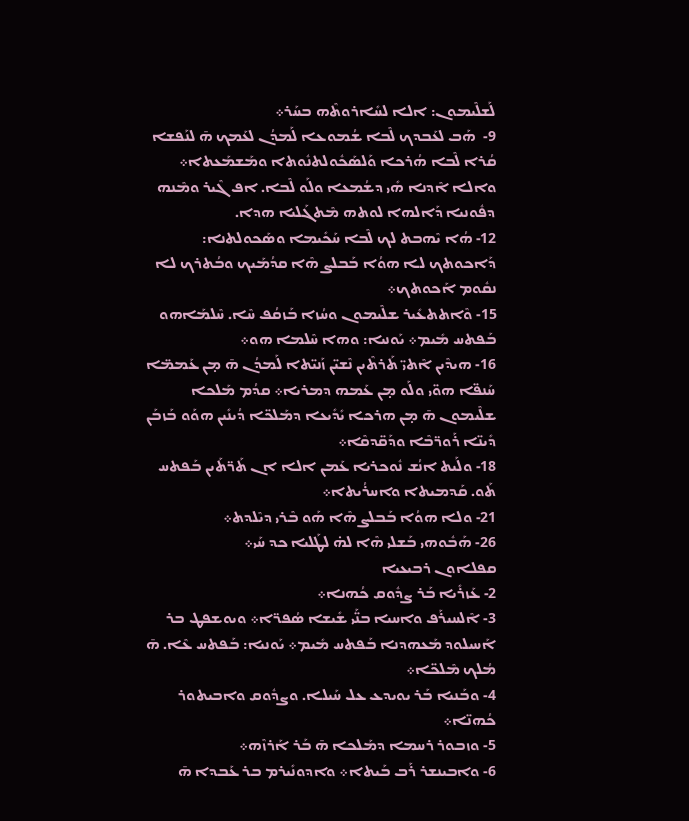ܠܰܫܠܶܝܡܘܢ: ܐܠܐ ܠܚܺܐܪܘܬܶܗ ܒܚܰܪ܀
9-  ܗܰܒ ܠܥܰܒܕܟ ܠܶܒܐ ܫܳܡܘܥܐ ܠܰܡܕܳܢ ܠܥܰܡܟ ܗ̄ ܠܢܰܦܫܐ ܩܳܪܐ ܠܶܒܐ ܗܳܪܟܐ ܘܰܠܣܰܟܽܘܠܬܢܽܘܬܐ ܘܡܰܫܡܰܥܬܐ܀ ܘܐܠܐ ܐܶܕܢܐ ܗܺܝ ܕܫܳܡܥܐ ܘܠܰܘ ܠܶܒܐ. ܐܦ ܓܶܝܪ ܘܡܶܢܗ ܕܦܽܘܢܝܐ ܕܰܐܠܗܐ ܠܘܬܗ ܡܶܬܓܰܠܝܐ ܗܕܐ.
12- ܗܳܐ ܝܶܗܒܬ ܠܟ ܠܶܒܐ ܚܰܟܺܝܡܐ ܘܣܰܟܘܠܬܢܐ: ܕܰܐܟܘܬܟ ܠܐ ܗܘܳܐ ܒܰܒܠܨ ܗܶܐ ܩܕܳܡܰܝܟ ܘܒܳܬܪܟ ܠܐ ܢܩܽܘܡ ܐܰܟܘܬܟ܀
15- ܘܶܐܬܬܥܺܝܪ ܫܠܶܝܡܘܢ ܘܚܳܙܐ ܒܰܙܩܳܦ ܚܶܐ. ܚܶܠܡܰܐܗܘ ܒܰܦܬܚ ܡܺܝܡ܀ ܝܰܘܢܝܐ: ܘܗܐ ܚܶܠܡܐ ܗܘ܀
16- ܗܝܕܶܝܢ ܐܶܬܝ̈ ܬܰܪܬܶܝܢ ܢܶܫܝ̈ܢ ܙܰܢܝ̈ܬܐ ܠܰܡܕܳܢ ܗ̄ ܡ̣ܢ ܥܰܡܡ̈ܐ ܚܰܢܦ̈ܐ ܗܘ̈ܝ ܘܠܰܘ ܡ̣ܢ ܥܰܡܗ ܕܡܪܝܐ܀ ܩܕܳܡ ܡܰܠܟܐ ܫܠܶܝܡܘܢ ܗ̄ ܡ̣ܢ ܗܪܟܐ ܝܺܕܺܝܥܐ ܕܡܰܠܟ̈ܐ ܕܳܝܢܺܝܢ ܗܘܰܘ ܒܰܙܒܰܢ ܕܺܝܢ̈ܐ ܪܰܘܪ̈ܒܶܐ ܘܕܰܩ̈ܕܩܶܐ܀
18- ܘܠܰܝܬ ܐܢܳܫ ܢܽܘܟܪܝܐ ܥܰܡܢ ܐܠܐ ܐܢ ܬܰܪ̈ܬܰܝܢ ܒܰܦܬܚ ܬܰܘ. ܩܰܕܡܝܬܐ ܘܐܚܪܳܝܬܐ܀
21- ܘܠܐ ܗܘܳܐ ܒܰܒܠܨ ܗܶܐ ܗܰܘ ܒܶܪܝ ܕܝܶܠܕܬ܀
26- ܗܰܒܽܘܗܝ ܒܰܫܠܝ ܗܶܐ ܠܗ̇ ܠܛܰܠܝܐ ܟܕ ܚܰܝ܀
ܩܦܠܐܘܢ ܪܒܝܥܝܐ
2- ܥܰܙܪܺܝܐ ܒܰܪ ܨܕܽܘܩ ܟܳܗܢܐ܀
3- ܐܶܠܚܝܪܰܦ ܘܐܚܝܐ ܒܢ̈ܰܝ ܫܺܝܫܐ ܣܳܦܪ̈ܐ܀ ܘܝܘܫܦܛ ܒܪ ܐܰܚܝܠܘܕ ܡܰܥܗܕܢܐ ܒܰܦܬܚ ܡܺܝܡ܀ ܝܰܘܢܝܐ: ܒܰܦܬܚ ܥܶܐ. ܗ̄ ܡܳܠܟ ܡܶܠܟ̈ܐ܀
4- ܘܒܰܢܝܐ ܒܰܪ ܝܘܝܕܥ ܥܠ ܚܰܝܠܐ. ܘܨܕܽܘܩ ܘܐܒܝܬܘܪ ܟܳܗܢ̈ܐ܀
5- ܘܙܒܘܪ ܪܚܡܐ ܕܡܰܠܟܐ ܗ̄ ܒܰܪ ܐܰܪܙܶܗ܀
6- ܘܐܒܝܢܫܪ ܪܰܒ ܒܰܝܬܐ܀ ܘܐܕܘܢܺܝܪܡ ܒܪ ܥܰܒܕܐ ܗ̄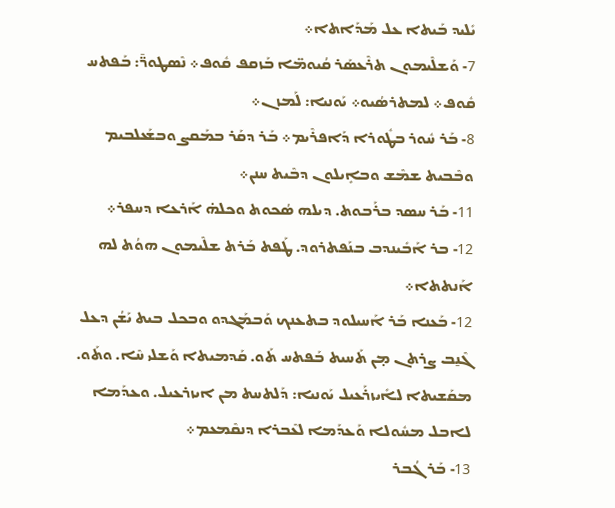ܝܺܠܝܕ ܒܰܝܬܐ ܥܠ ܡܰܕܰܐܬܐ܀
7- ܘܰܫܠܶܝܡܘܢ ܬܪܶܥܣܰܪ ܩܳܝܘܡ̈ܐ ܒܰܙܩܦ ܩܽܘܦ܀ ܢܶܣܛܘܪ̈̄: ܒܰܦܬܚ ܩܽܘܦ܀ ܠܡܬܪܣܳܝܘ܀ ܝܰܘܢܝܐ: ܠܰܡܙܢ܀
8- ܒܰܪ ܚܽܘܪ ܒܛܽܘܪܐ ܕܰܐܦܪܶܝܡ܀ ܒܰܪ ܕܩܰܪ ܒܡܰܩܨ ܘܒܫܰܥܠܒܝܡ ܘܒܶܒܝܬ ܫܡܶܫ ܘܒܐܻܝܠܘܢ ܕܒܶܝܬ ܚܢܢ܀
11- ܒܰܪ ܚܣܕ ܒܪܰܒܘܬ. ܕܝܠܗ ܣܳܟܘܬ ܘܟܠܗ̇ ܐܰܪܥܐ ܕܚܦܪ܀
12- ܒܪ ܐܰܒܺܝܢܕܒ ܒܢܰܦܬܪܘܕ. ܛܰܦܬ ܒܰܪܬ ܫܠܶܝܡܘܢ ܗܘܳܬ ܠܗ ܐܰܢܬܬܐ܀
12- ܒܰܥܢܐ ܒܰܪ ܐܰܚܝܠܘܕ ܒܬܥܢܟ ܘܰܒܡܰܓܕܘ ܘܒܟܠ ܒܝܬ ܝܰܫܳܢ ܕܥܠ ܓܶܢ̱ܒ ܨܪܬܢ ܡ̣ܢ ܬܰܚܝܬ ܒܰܦܬܚ ܬܰܘ. ܩܰܕܡܝܬܐ ܘܰܫܠܝ ܚܶܐ. ܘܬܰܘ. ܡܩܰܫܝܬܐ ܠܐܺܝܙܪܰܥܝܠ ܝܰܘܢܝܐ: ܕܰܠܬܚܬ ܡܢ ܐܝܙܪܥܝܠ. ܘܥܕܰܡܐ ܠܐܒܠ ܡܚܽܘܠܐ ܘܰܥܕܰܡܐ ܠܥܶܒܪܐ ܕܢܩܶܡܥܡ܀
13- ܒܰܪ ܓܳܒܪ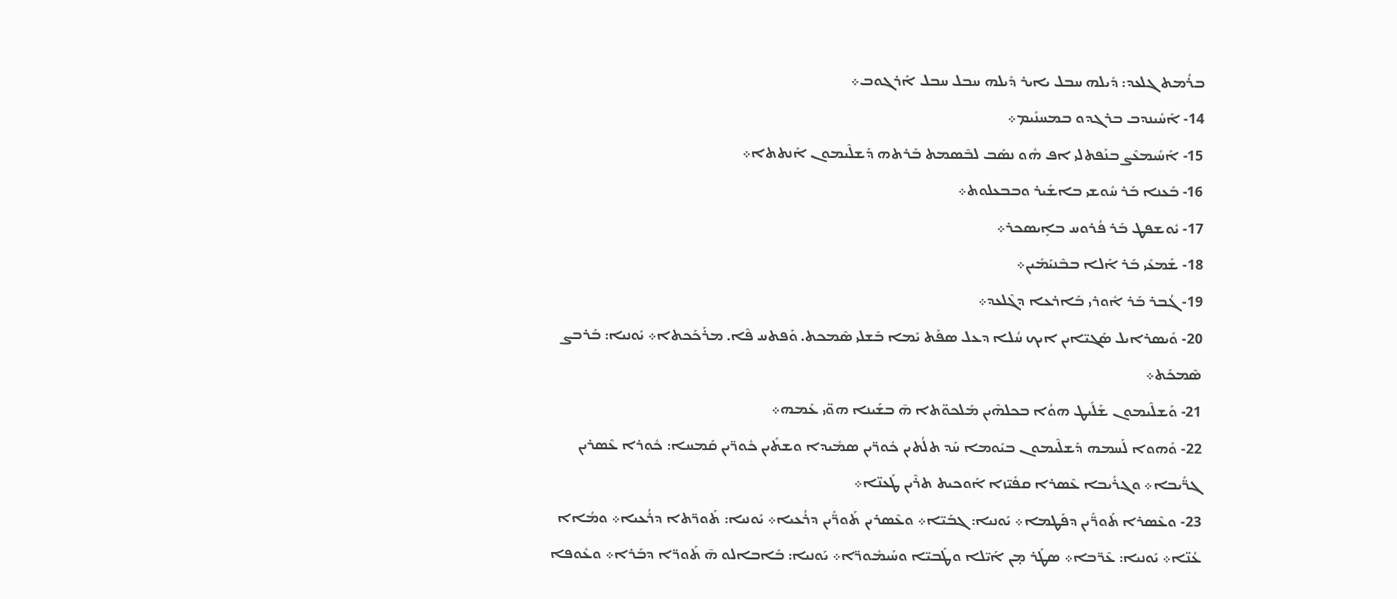ܒܪܳܡܬ ܓܠܥܕ: ܕܺܝܠܗ ܚܒܠ ܝܐܝܪ ܕܺܝܠܗ ܚܒܠ ܚܒܠ ܐܰܪܓܘܒ܀
14- ܐܰܚܺܝܢܕܒ ܒܪܓܕܘ ܒܡܚܢܺܝܡ܀
15- ܐܰܚܺܝܡܥܶܨ ܒܢܰܦܬܠܝ ܐܦ ܗܽܘ ܢܣܰܒ ܠܒܶܣܡܬ ܒܰܪܬܗ ܕܰܫܠܶܝܡܘܢ ܐܰܢܬܬܐ܀
16- ܒܰܥܢܐ ܒܰܪ ܚܽܘܫܝ ܒܐܫܺܝܪ ܘܒܒܥܠܘܬ܀
17- ܝܽܘܫܦܛ ܒܰܪ ܦܳܪܘܚ ܒܐܻܝܣܟܪ܀
18- ܫܰܡܥܺܝ ܒܰܪ ܐܰܠܐ ܒܒܶܢܝܰܡܺܝܢ܀
19- ܓܳܒܪ ܒܰܪ ܐܽܘܪܝ ܒܰܐܪܥܐ ܕܓܶܠܥܕ܀
20- ܘܺܝܣܪܐܝܠ ܣܰܓܝ̈ܐܝܢ ܐܝܟ ܚܳܠܐ ܕܥܠ ܣܦܰܬ ܝܰܡܐ ܒܰܫܠܝ ܣܶܡܟܬ. ܘܰܦܬܚ ܦܶܐ. ܡܪܰܟܰܟܬܐ܀ ܝܰܘܢܝܐ: ܒܰܪܒܨ ܣܶܡܟܰܬ܀
21- ܘܰܫܠܶܝܡܘܢ ܫܰܠܺܝܛ ܗܘܳܐ ܒܟܠܗܶܝܢ ܡܰܠܟܘ̈ܬܐ ܗ̄ ܒܫܰܝܢܐ ܗܘ̈ܝ ܥܰܡܗ܀
22- ܘܰܗܘܐ ܠܰܚܡܗ ܕܰܫܠܶܝܡܘܢ ܒܝܰܘܡܐ ܚܰܕ ܬܠܳܬܝܢ ܟܽܘܪ̈ܝܢ ܣܡܺܝܕܐ ܘܫܬܺܝܢ ܟܽܘܪ̈ܝܢ ܩܰܡܚܐ: ܟܽܘܪܐ ܥܶܣܪܝܢ ܓܪ̈ܺܝܒܐ܀ ܘܓܪܺܝܒܐ ܥܶܣܪܐ ܩܦܺܝ̈ܙܐ ܐܰܘܟܝܬ ܬܪܶܝܢ ܛܰܥܢ̈ܐ܀
23- ܘܥܶܣܪܐ ܬܰܘܪ̈ܺܝܢ ܕܦܰܛܡܐ܀ ܝܰܘܢܝܐ: ܓܒܰܝ̈ܐ܀ ܘܥܶܣܪܝܢ ܬܰܘܪ̈ܺܝܢ ܕܪܳܥܝܐ܀ ܝܰܘܢܝܐ: ܬܰܘܪ̈ܬܐ ܕܪܳܥܝܐ܀ ܘܡܳܐܐ ܥܳܢ̈ܐ܀ ܝܰܘܢܝܐ: ܥܶܪ̈ܒܐ܀ ܣܛܰܪ ܡ̣ܢ ܐܰܝ̈ܠܐ ܘܛܰܒܝ̈ܐ ܘܚܰܝܡܽܘܪ̈ܐ܀ ܝܰܘܢܝܐ: ܒܰܐܒܐܠܘ ܗ̄ ܬܰܘܪ̈ܐ ܕܒܰܪܐ܀ ܘܥܽܘܦܐ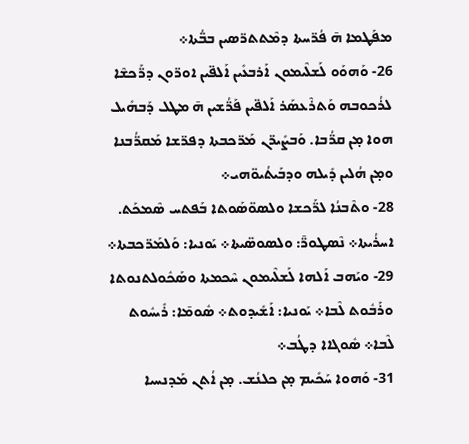ܡܦܰܛܡܐ ܗ̄ ܦܳܪ̈ܚܬܐ ܕܡܶܬܬܪ̈ܣܝܢ ܒܒ̈ܳܬܐ܀
26- ܘܰܗܘܰܘ ܠܰܫܠܶܝܡܘܢ ܐܰܪܒܥܺܝܢ ܐܰܠܦ̈ܝܢ ܐܘܪ̈ܘܢ ܕܪ̈ܰܟܫܶܐ ܠܪܳܟܘܒܗ ܘܰܬܪܶܥܣܰܪ ܐܰܠܦ̈ܝܢ ܦܰܪ̈ܳܫܝܢ ܗ̄ ܡܛܠ ܕܰܒܗܺܝܠ ܗܘܐ ܡ̣ܢ ܩܪ̈ܳܒܐ. ܘܰܒܨܺܝܪ̈ܢ ܡܰܪ̈ܟܒܬܐ ܕܦܪ̈ܫܐ ܡܰܩܪ̈ܳܒܢܐ ܘܡ̣ܢ ܗܳܠܝܢ ܕܺܝܠܗ ܘܕܒܰܝܬܳܝܘ̈ܗܝ܀
28- ܘܬܶܒܢܳܐ ܠܪ̈ܰܟܫܐ ܘܠܣܘ̈ܣܰܘܬܐ ܒܰܦܬܚ ܣܶܡܟܰܬ. ܐܚܪܳܝܬܐ܀ ܢܶܣܛܘܪ̈̄: ܘܠܣܘܣ̈ܝܬܐ܀ ܝܰܘܢܝܐ: ܘܰܠܡܰܪ̈ܟܒܬܐ܀
29- ܘܝܰܗܒ ܐܰܠܗܐ ܠܰܫܠܶܝܡܘܢ ܚܶܟܡܬܐ ܘܣܰܟܽܘܠܬܢܘܬܐ ܘܪܰܒܽܘܬ ܠܶܒܐ܀ ܝܰܘܢܝܐ: ܐܰܫܺܝܕܘܬ܀ ܣܽܘܡ̄ܐ: ܪܺܝܚܽܘܬ ܠܶܒܐ܀ ܣܽܘܓܐܐ ܕܛܳܒ܀
31- ܘܰܗܘܐ ܚܰܟܺܝܡ ܡ̣ܢ ܟܠܢܳܫ. ܡ̣ܢ ܐܳܬܢ ܡܰܕܢܚܝܐ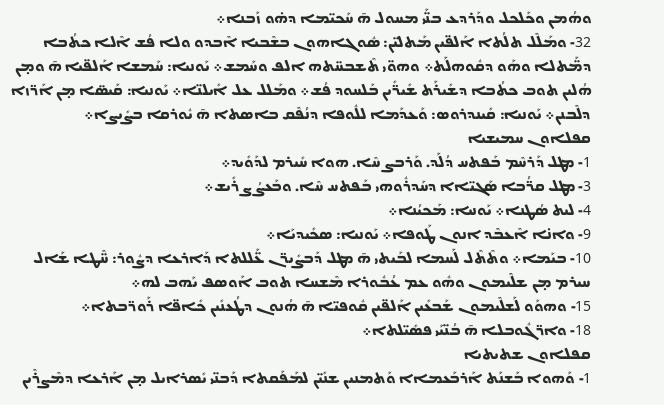ܘܗܳܡܢ ܘܟܰܠܟܠ ܘܕܰܪܕܥ ܒܢ̈ܰܝ ܡܚܘܠ ܗ̄ ܚܰܟܝ̈ܡܐ ܕܗ̇ܘ ܙܰܒܢܐ܀
32- ܘܡܰܠܶܠ ܬܠܳܬܐ ܐܰܠܦ̈ܝܢ ܡܰܬܠܝ̈ܢ: ܣܽܘܓܐܗܘܢ ܒܫܶܒܝܐ ܐܶܒܕܘ ܘܠܐ ܦܳܫ ܐܶܠܐ ܟܬܳܒܐ ܕܡ̈ܰܬܠܐ ܘܗܰܘ ܕܩܽܘܗܠܰܬ܀ ܘܗܘ̈ܝ ܬܶܫܒܚ̈ܬܗ ܐܠܦ ܘܚܰܡܫ܀ ܝܰܘܢܝܐ: ܚܰܡܫܐ ܐܰܠܦ̈ܝܐ ܗ̄ ܘܡ̣ܢ ܗܳܠܝܢ ܬܘܒ ܟܬܳܒܐ ܕܫܺܝܪܰܬ ܫܺܝܪ̈ܺܝܢ ܒܰܠܚܘܕ ܦܳܫ܀ ܘܡܰܠܠ ܥܠ ܐܺܝܠܢ̈ܐ܀ ܝܰܘܢܝܐ: ܩܰܝܣ̈ܐ ܡ̣ܢ ܐܰܪ̈ܙܐ ܕܠܶܒܢܢ܀ ܝܰܘܢܝܐ: ܩܺܝܢܕܪܘܣ: ܘܰܥܕܰܡܐ ܠܠܽܘܦܐ ܕܢܳܦܶܩ ܒܐܣܬܐ ܗ̄ ܝܽܘܪܩܐ ܒܨܺܝܨܐ܀
ܩܦܠܐܘܢ ܚܡܝܫܝܐ
1- ܡܛܠ ܕܰܪܚܶܡ ܒܰܦܬܚ ܕܳܠܰܕ. ܘܰܪܒܨ ܚܶܐ. ܗܘܐ ܚܺܝܪܡ ܠܕܰܘܺܝܕ܀
3- ܡܛܠ ܩܪ̈ܳܒܐ ܣܰܓܝ̈ܐܐ ܕܚܰܕܪܽܘܗܝ ܒܰܦܬܚ ܚܶܐ. ܘܒܰܥܨܳܨ ܪܺܝܫ܀
4- ܠܝܬ ܣܳܛܢܐ܀ ܝܰܘܢܝܐ: ܡܰܟܝܳܢܐ܀
9- ܘܐܢ̇ܐ ܐܶܥܒܶܕ ܐܢܘܢ ܛܰܘܦܐ܀ ܝܰܘܢܝܐ: ܣܟܺܝܕܝܰܐ܀
10- ܒܝܰܡܐ܀ ܘܬܶܬܶܠ ܠܰܚܡܐ ܠܒܰܝܬܝ ܗ̄ ܡܛܠ ܕܰܒܨܺܝܪ̈ܢ ܥ̈ܰܠܠܬܐ ܕܰܐܪܥܐ ܕܨܽܘܪ: ܚ̈ܶܛܐ ܫܰܐܠ ܚܝܪܡ ܡ̣ܢ ܫܠܶܝܡܘܢ ܘܗܽܘ ܥܡ ܥܳܒܽܘܪܐ ܡܶܫܚܐ ܬܘܒ ܐܰܘܣܦ ܝܰܗܒ ܠܗ܀
15- ܘܗܘܰܘ ܠܰܫܠܶܝܡܘܢ ܫܰܒܥܺܝܢ ܐܰܠܦ̈ܝܢ ܩܽܘܦܝ̈ܐ ܗ̄ ܗܳܢܘܢ ܕܛܳܥܢܺܝܢ ܟܺܐܦ̈ܐ ܪܰܘܪ̈ܒܬܐ܀
18- ܘܐܪ̈ܓܽܘܒܠܐ ܗ̄ ܒܳܢ̈ܝܰܝ ܦܣܺܝ̈ܠܬܐ܀
ܩܦܠܐܘܢ ܫܬܝܬܝܐ
1- ܘܰܗܘܐ ܒܰܫܢܰܬ ܐܰܪܒܰܥܡܐܐ ܘܰܬܡܢܝܢ ܫܢܺܝ̈ܢ ܠܡܰܦܰܩܬܐ ܕܰܒܢ̈ܝ ܝܺܣܪܐܝܠ ܡ̣ܢ ܐܰܪܥܐ ܕܡܶܨܪܶܝܢ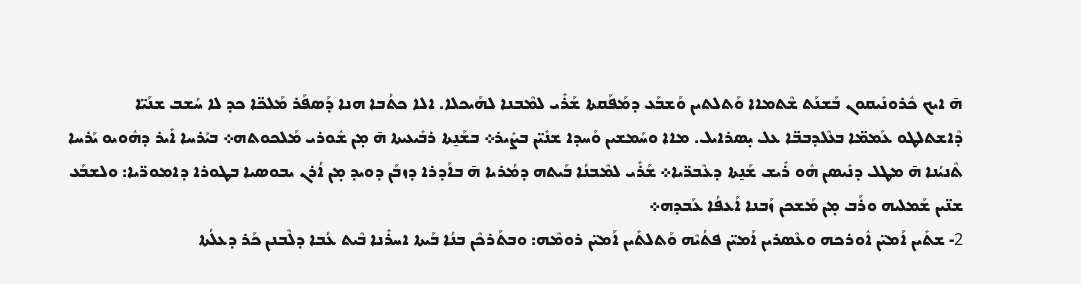ܗ̄ ܐܝܟ ܟܽܪܘܢܺܝܩܘܢ ܒܰܫܢܰܬ ܫܶܬܡܐܐ ܘܰܬܠܬܝܢ ܘܰܫܒܰܥ ܕܡܰܦܰܩܬܐ ܫܰܪܺܝ ܠܡܶܒܢܐ ܠܗܰܝܟܠܐ. ܐܠܐ ܟܬܳܒܐ ܗܢܐ ܕܰܣܦܰܪ ܡܰܠܟ̈ܐ ܟܕ ܠܐ ܚܳܫܒ ܫܢܰܝ̈ܐ ܕܶܐܫܬܠܛܘ ܥܰܡܡ̈ܐ ܒܥܶܠܕܒܒ̈ܐ ܥܠ ܝ̣ܣܪܐܝܠ. ܡܐܐ ܘܚܰܡܫܝܢ ܘܰܚܕܐ ܫܢܺܝ̈ܢ ܒܨܺܝܪ܀ ܒܫܰܢ̱ܬܐ ܪܒܺܝܥܝܬܐ ܗ̄ ܡ̣ܢ ܫܽܘܪܝ ܡܰܠܟܘܬܗ܀ ܒܝܰܪܚܐ ܐܺܝܪ ܕܗܽܘܝܘ ܝܰܪܚܐ ܬܶܢܝܳܢܐ ܗ̄ ܡܛܠ ܕܢܺܝܣܢ ܗܽܘ ܪܺܝܫ ܫܰܢ̱ܬܐ ܕܥܶܒܪ̈ܝܐ܀ ܫܰܪܺܝ ܠܡܶܒܢܳܐ ܒܰܝܬܗ ܕܡܳܪܝܐ ܗ̄ ܒܐܰܕܪܐ ܕܙܒܰܢ ܕܘܝܕ ܡ̣ܢ ܐܳܪܢ ܝܒܘܣܝܐ ܒܛܘܪܐ ܕܐܡܘܪ̈ܝܐ: ܘܠܫܒܰܥ ܫܢ̈ܝܢ ܫܰܡܠܝܗ ܘܪܰܒ ܡ̣ܢ ܡܰܫܟܢ ܙܰܒܢܐ ܐܰܥܦܳܐ ܥܰܒܕܗ܀
2- ܫܬܺܝܢ ܐܰܡܝ̈ܢ ܐܽܘܪܟܗ ܘܥܶܣܪܝܢ ܐܰܡܝ̈ܢ ܦܬܳܝܶܗ ܘܰܬܠܬܺܝܢ ܐܰܡܝ̈ܢ ܪܘܡܶܗ: ܘܒܬܰܪܟܶܢ ܒܢܳܐ ܒܰܝܬܐ ܐܚܪܺܢܐ ܒܶܝܬ ܥܳܒܐ ܕܠܶܒܢܢ ܟܰܪ ܕܥܠܳܬܐ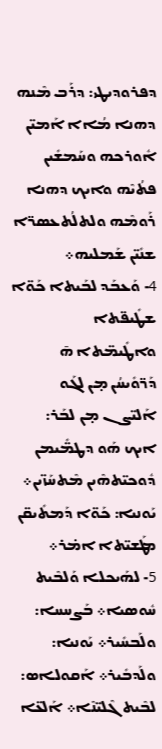ܕܦܪܘܕܝܛܝ: ܕܪܰܒ ܡܶܢܗ ܕܗܢܐ ܡܳܐܐ ܐܰܡܝ̈ܢ ܐܽܘܪܟܗ ܘܚܰܡܫܺܝܢ ܦܬܳܝܶܗ ܘܐܝܟ ܕܗܢܐ ܪܰܘܡܶܗ ܘܠܬܠܳܬܥܣܪ̈ܐ ܫܢܺܝ̈ܢ ܫܰܡܠܝܗ܀
4- ܘܰܥܒܰܕ ܠܒܰܝܬܐ ܟܰܘ̈ܐ ܫܛܺܝܦ̈ܬܐ ܘܐܛܺܝܡ̈ܬܐ ܗ̄ ܕܰܪ̈ܘܺܝܚܳܢ ܡ̣ܢ ܠܓܰܘ ܐܰܠܝ̈ܨܢ ܡ̣ܢ ܠܒܰܪ: ܐܝܟ ܗܰܘ ܕܛܡ̈ܺܝܡܢ ܕܽܘܟܝ̈ܬܗܶܝܢ ܡܶܬܚܰܙ̈ܝܢ܀ ܝܰܘܢܝܐ: ܟܰܘ̈ܐ ܕܰܡܬܺܝܩ̈ܢ ܡܛܰܫܝ̈ܬܐ ܐܡ̇ܪ܀
5- ܠܗܰܝܟܠܐ ܘܰܠܒܶܝܬ ܚܽܘܣܝܐ܀ ܒܰܨܚܚܐ: ܘܠܰܒܚܺܝܪ܀ ܝܰܘܢܝܐ: ܘܠܰܕܒܺܝܪ܀ ܐܰܩܘܠܐܣ: ܠܒܶܝܬ ܓܶܠܝ̈ܢܶܐ܀ ܐܰܠܥ̈ܐ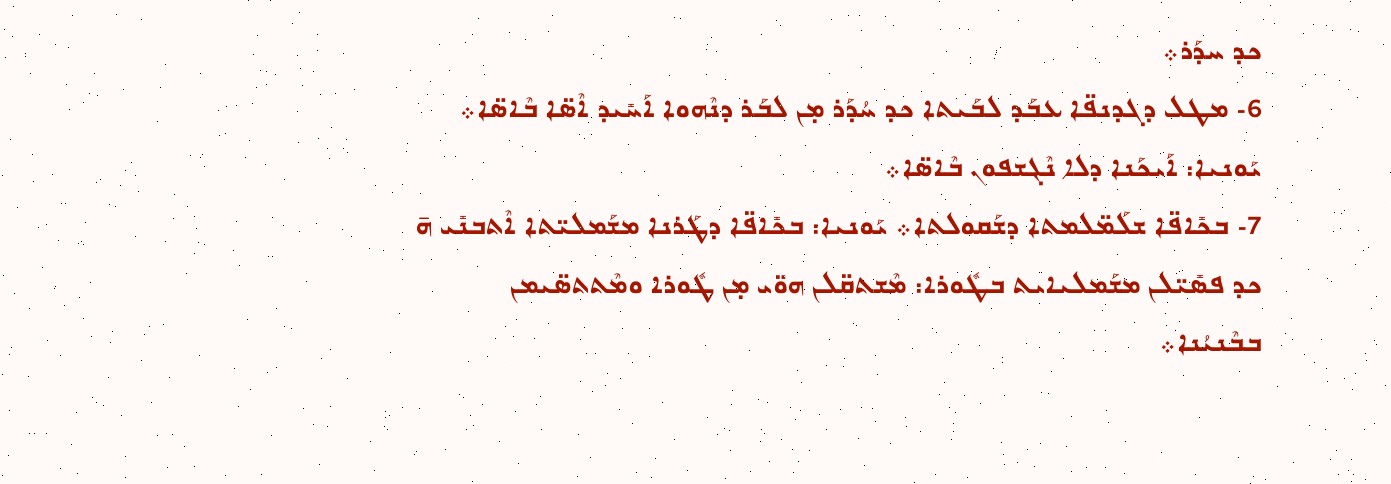ܟܕ ܚܕܰܪ܀
6- ܡܛܠ ܕܓܕܢܦ̈ܐ ܥܒܰܕ ܠܒܰܝܬܐ ܟܕ ܚܳܕܰܪ ܡ̣ܢ ܠܒܰܪ ܕܢܶܗܘܐ ܐܰܚܺܝܕ ܐܶܣ̈ܐ ܒܶܐܣ̈ܐ܀ ܝܰܘܢܝܐ: ܐܰܝܟܰܢܐ ܕܠܐ ܢܶܓܫܦܘܢ ܒܶܐܣ̈ܐ܀
7- ܒܟܺܐܦ̈ܐ ܫܠܰܡ̈ܠܡܬܐ ܕܫܰܩܘܠܬܐ܀ ܝܰܘܢܝܐ: ܒܟܺܐܦ̈ܐ ܕܛܰܪܢܐ ܡܫܰܡܠܝ̈ܬܐ ܐܶܬܒܢܺܝ ܗ̄ ܟܕ ܦܣܺܝ̈ܠܢ ܡܫܰܡܠܝܐܝܬ ܒܛܽܘܪܐ: ܡܶܫܬܩ̈ܠܢ ܗܘ̈ܝ ܡ̣ܢ ܛܽܘܪܐ ܘܡܶܬܬܣ̈ܝܡܢ ܒܒܶܢܝܳܢܐ܀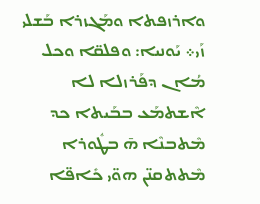ܘܐܪܙܦܬܐ ܘܡܰܓܙܪܐ ܒܰܫܠܝ ܙܰܝ܀ ܝܰܘܢܝܐ: ܘܦܠܩ̈ܐ ܘܟܠ ܡܳܐܢ ܕܦܰܪܙܠܐ ܠܐ ܐܶܫܬܡܰܥ ܒܒܰܝܬܐ ܟܕ ܡܶܬܒܢܶܐ ܗ̄ ܒܛܽܘܪܐ ܡܶܬܬܩܢ̈ܢ ܗܘ̈ܝ ܟܺܐܦ̈ܐ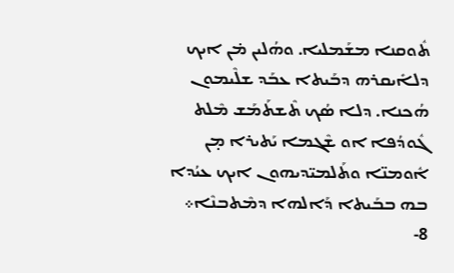ܬܽܘܩܢܐ ܡܫܰܡܠܝܐ. ܘܗܳܠܝܢ ܡ̇ܢ ܐܝܟ ܕܠܐܺܝܩܪܗ ܕܒܰܝܬܐ ܥܒܰܕ ܫܠܶܝܡܘܢ ܗܳܟܢܐ. ܕܠܐ ܣܳܟ ܬܶܫܬܰܡܰܫ ܡܶܠܬ ܓܽܘܕܳܦܐ ܐܘ ܫܶܓܡܐ ܝܰܬܝܪܐ ܡ̣ܢ ܐܽܘܡܢ̈ܐ ܘܬܰܠܡܝ̈ܕܝܗܘܢ ܐܝܟ ܥܝܳܕܐ ܒܗ ܒܒܰܝܬܐ ܕܰܐܠܗܐ ܕܡܶܬܒܢܶܐ܀
8-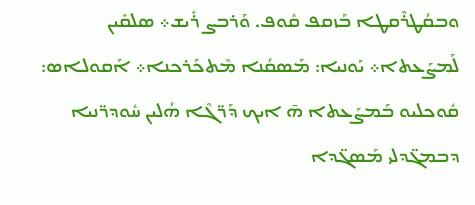ܘܒܩܳܛܪܶܩܛܐ ܒܰܙܩܦ ܩܽܘܦ. ܘܰܪܒܨ ܪܺܝܫ܀ ܣܠܩܺܝܢ ܠܰܡܨܰܥܬܐ܀ ܝܰܘܢܝܐ: ܡܰܣܩܳܢܐ ܡܶܬܟܰܪܟܢܐ܀ ܐܰܩܘܠܐܣ: ܩܽܘܟܠܝܘ ܒܰܡܨܰܥܬܐ ܗ̄ ܐܝܟ ܕܰܪ̈ܓܶܐ ܗܳܠܝܢ ܚܽܘܕܪ̈ܢܝܐ ܕܒܡܓ̈ܕܠܝ ܡܰܣܓ̈ܕܐ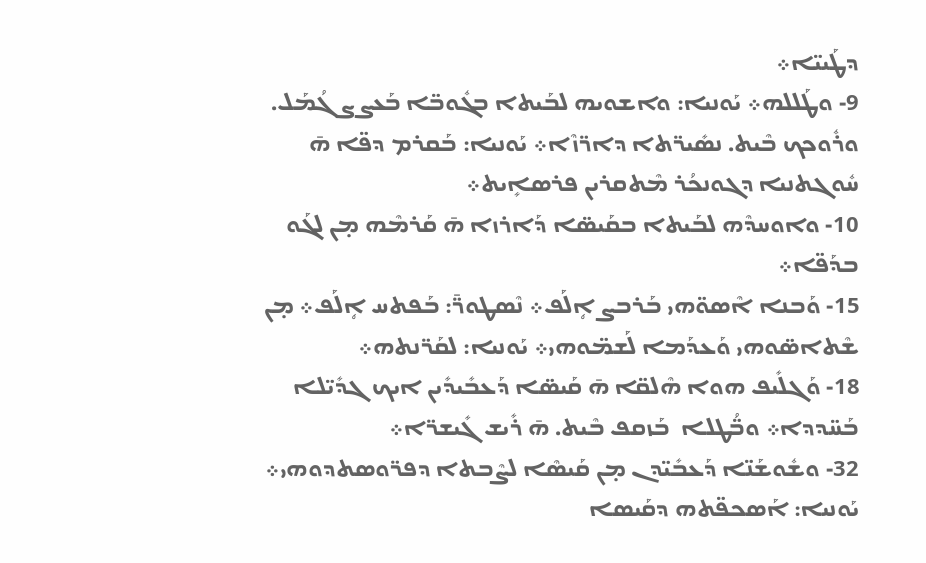ܕܛܰܝܝ̈ܐ܀
9- ܘܛܰܠܠܗ܀ ܝܰܘܢܝܐ: ܘܐܫܘܝܗ ܠܒܰܝܬܐ ܒܓܽܘܒ̈ܐ ܒܰܥܨܨ ܓܳܡܰܠ. ܘܪܽܘܟܟ ܒܶܝܬ. ܢܣܺܝܪ̈ܬܐ ܕܐܪ̈ܙܶܐ܀ ܝܰܘܢܝܐ: ܒܰܩܪܡ ܕܦ̈ܐ ܗ̄ ܚܽܘܓܬܢܝܐ ܕܓܘܢܟܳܪ ܡܶܬܩܪܝܢ ܦܪܣܐܻܝܬ܀
10- ܘܐܘܚܕܶܗ ܠܒܰܝܬܐ ܒܩܰܝܣ̈ܐ ܕܰܐܪܙܐ ܗ̄ ܩܰܪܡܶܗ ܡ̣ܢ ܠܓܰܘ ܒܕܰܦ̈ܐ܀
15- ܘܰܒܢܐ ܐܶܣܘ̈ܗܝ ܒܰܪܒܨ ܐܴܠܰܦ܀ ܢܶܣܛܘܪ̈̄: ܒܰܦܬܚ ܐܴܠܰܦ܀ ܡ̣ܢ ܫܶܬܐܣ̈ܘܗܝ ܘܰܥܕܰܡܐ ܠܰܫܡ̈ܘܗܝ܀ ܝܰܘܢܝܐ: ܠܩܰܪ̈ܢܬܗ܀
18- ܘܰܓܠܺܝܦ ܗܘܐ ܗܶܠܩ̈ܐ ܗ̄ ܩܰܝܣ̈ܐ ܕܰܥܒܺܝܕܺܝܢ ܐܝܟ ܓܕܺܝ̈ܠܐ ܒܰܚ̈ܕܕܐ܀ ܘܒ̈ܳܛܠܐ  ܒܰܙܩܦ ܒܶܝܬ. ܗ̄ ܪܺܝܫ ܓܺܝܫܪ̈ܐ܀
32- ܘܫܽܘܫܰܢ̈ܐ ܕܰܥܒܺܝ̈ܕܢ ܡ̣ܢ ܩܰܝܣܶܐ ܠܨܶܒܬܐ ܕܦܪ̈ܘܣܬܕܘܗܝ܀ ܝܰܘܢܝܐ: ܐܰܣܟܦ̈ܬܗ ܕܩܰܝܣܐ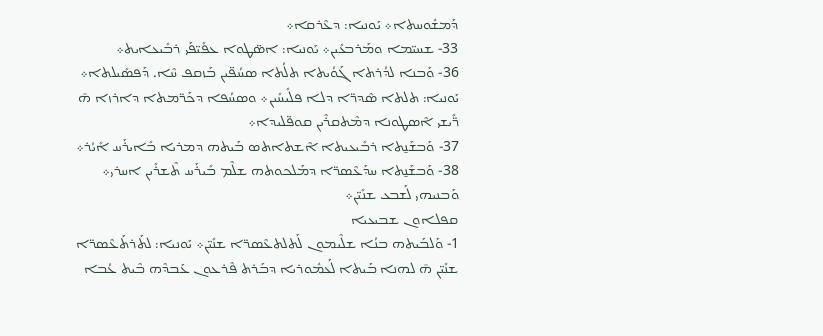ܕܰܡܫܽܘܚܬܐ܀ ܝܰܘܢܝܐ: ܕܥܶܪܩܐ܀
33- ܫܚܝ̈ܡܐ ܘܡܰܪܒܥܺܝܢ܀ ܝܰܘܢܝܐ: ܐܣ̈ܛܘܐ ܥܦܺܝ̈ܦܰܝ ܪܒܺܝܥܐܝܬ܀
36- ܘܰܒܢܐ ܠܕܳܪܬܐ ܓܰܘܳܝܬܐ ܬܠܳܬܐ ܣܚܳܦ̈ܝܢ ܒܰܙܩܦ ܚܶܐ. ܕܰܦܣܺܝܠܬܐ܀ ܝܰܘܢܝܐ: ܬܠܬܐ ܣܶܕܪ̈ܐ ܕܠܐ ܦܠܺܝܚܺܝܢ܀ ܘܣܚܳܦܐ ܕܟܰܪ̈ܡܬܐ ܕܐܪܙܐ ܗ̄ ܪ̈ܺܝܫܝ ܐܶܣܛܘܢܐ ܕܡܶܬܩܪܶܝܢ ܩܘܦ̈ܠܝܕܐ܀
37- ܘܰܒܫܰܢ̱ܬܐ ܪܒܺܝܥܝܬܐ ܐܶܫܬܐܬܣ ܒܰܝܬܗ ܕܡܪܝܐ ܒܺܐܝܪܰܚ ܐܺܝܳܪ܀
38- ܘܰܒܫܰܢ̱ܬܐ ܚܕܰܥܶܣܪ̈ܐ ܕܡܰܠܟܘܬܗ ܫܠܶܡ ܒܺܝܪܰܚ ܬܶܫܪܺܝܢ ܐܚܪܝ܀ ܘܰܒܢܝܗܝ ܠܰܫܒܥ ܫܢܺܝ̈ܢ܀
ܩܦܠܐܘܢ ܫܒܝܥܝܐ
1- ܘܰܠܒܰܝܬܗ ܒܢܳܐ ܫܠܶܝܡܘܢ ܠܰܬܠܬܥܶܣܪ̈ܐ ܫܢܺܝ̈ܢ܀ ܝܰܘܢܝܐ: ܠܬܰܪܬܰܥܶܣܪ̈ܐ ܫܢܺܝ̈ܢ ܗ̄ ܠܗܢܐ ܒܰܝܬܐ ܠܰܥܡܽܘܪܝܐ ܕܒܰܪܬ ܦܶܪܥܘܢ ܥܰܒܕܶܗ ܒܶܝܬ ܥܳܒܐ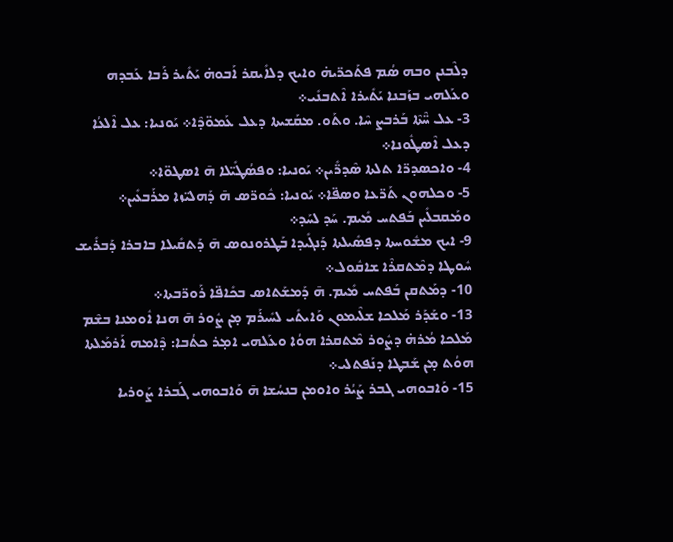ܕܠܶܒܢܢ ܘܒܗ ܣܳܡ ܦܬܰܟܪ̈ܝܗ̇ ܘܐܝܟ ܕܠܐܺܝܩܪ ܐܰܒܘܗ̇ ܝܰܬܺܝܪ ܪܰܒܐ ܥܰܒܕܗ ܘܥܰܠܗܝ ܒܙܰܒܢܐ ܝܰܬܺܝܪܐ ܐܶܬܒܢܺܝ܀
3- ܥܠ ܚ̈ܶܬܶܐ ܒܰܪܒܨ ܚܶܐ. ܘܬܰܘ. ܡܩܰܫܝܬܐ ܕܥܠ ܥܰܡܘ̈ܕܶܐ܀ ܝܰܘܢܝܐ: ܥܠ ܐܶܠܥܳܐ ܕܥܠ ܐܶܣܛܽܘܢܐ܀
4- ܘܐܟܣܕܪ̈ܐ ܬܠܬܐ ܣܶܕܪ̈ܺܝܢ܀ ܝܰܘܢܝܐ: ܘܦܣܳܛܺܝ̈ܠܐ ܗ̄ ܐܣܛܘ̈ܐ܀
5- ܘܟܠܗܘܢ ܬܰܪ̈ܥܐ ܘܣܦ̈ܐ܀ ܝܰܘܢܝܐ: ܟܽܘܪ̈ܣ ܗ̄ ܕܰܗܠܝ̈ܙܐ ܡܪܰܒܥܺܝܢ܀ ܘܡܰܩܒܠܺܝܢ ܒܰܦܬܚ ܡܺܝܡ. ܚܰܕ ܠܚܰܕ܀
9- ܐܝܟ ܡܫܽܘܚܬܐ ܕܦܣܺܝܠܬܐ ܕܰܢܓܺܝܕܐ ܒܰܛܪܘܢܘܣ ܗ̄ ܕܰܬܩܺܝܠܐ ܒܐܒܪܐ ܕܰܒܪܺܝܫ ܚܽܘܛܐ ܕܡܶܬܩܪܶܐ ܫܐܩܽܘܠ܀
10- ܕܡܰܬܩܢ ܒܰܦܬܚ ܡܺܝܡ. ܗ̄ ܕܰܡܫܰܬܐܣ ܒܟܺܐܦ̈ܐ ܪܰܘܪ̈ܒܬܐ܀
13- ܘܫܰܕܰܪ ܡܰܠܟܐ ܫܠܶܝܡܘܢ ܘܰܐܝܬܺܝ ܠܚܺܝܪܰܡ ܡ̣ܢ ܨܽܘܪ ܗ̄ ܗܢܐ ܐܽܘܡܢܐ ܒܫܶܡ ܡܰܠܟܐ ܡܳܪܗ̇ ܕܨܽܘܪ ܡܶܬܩܪܐ ܗܘܳܐ ܘܥܰܠܗܝ ܐܡ̣ܪ ܟܬܳܒܐ: ܕܶܐܡܗ ܐܰܪܡܰܠܬܐ ܗܘܳܬ ܡ̣ܢ ܫܰܒܛܐ ܕܢܰܦܬܠܝ܀
15- ܘܰܐܒܘܗܝ ܓܒܪ ܨܰܝܳܪ ܘܐܘܡܢ ܒܢܚܳܫܐ ܗ̄ ܘܰܐܒܘܗܝ ܓܰܒܪܐ ܨܰܘܪܝܐ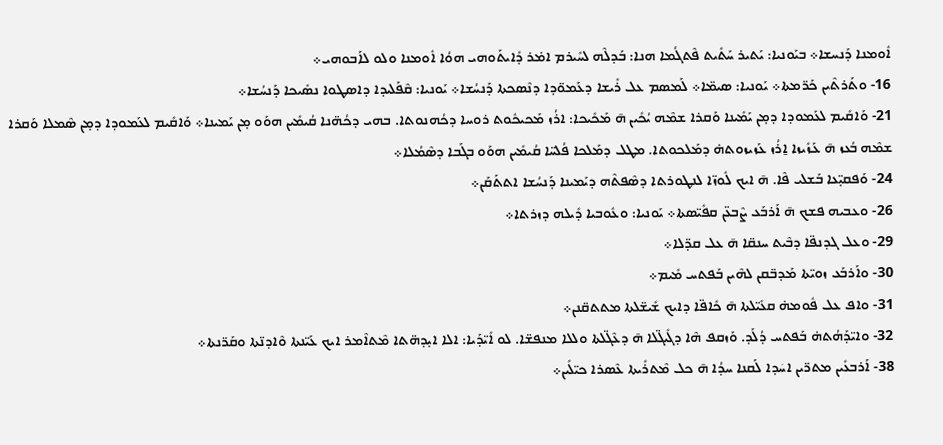ܐܽܘܡܢܐ ܕܰܢܚܫܐ܀ ܒܝܰܘܢܝܐ: ܝܰܬܝܪ ܚܰܬܺܝܬ ܦܶܬܓܳܡܐ ܗܢܐ: ܒܰܕܠܶܗ ܠܚܺܝܪܡ ܐܡ̇ܪ ܕܺܐܝܬܰܘܗܝ ܗܘܳܐ ܐܽܘܡܢܐ ܘܠܘ ܠܐܰܒܘܗܝ܀
16- ܘܬܰܪܬܶܝܢ ܟܰܪ̈ܡܬܐ܀ ܝܰܘܢܝܐ: ܣܝܡ̈ܐ܀ ܠܰܡܣܡ ܥܠ ܪܺܝܫܐ ܕܥܰܡܘ̈ܕܐ ܕܢܶܣܟܬܐ ܕܰܢܚܳܫܐ܀ ܝܰܘܢܝܐ: ܩܶܦܰܠܝܕܐ ܕܐܣܛܘܐ ܢܣܺܝܟܐ ܕܰܢܚܳܫܐ܀
21- ܘܰܐܩܺܝܡ ܠܥܰܡܘܕܐ ܕܡ̣ܢ ܝܰܡܺܝܢܐ ܘܰܩܪܐ ܫܡܶܗ ܝܳܟܺܝܢ ܗ̄ ܡܰܟܺܝܟܐ: ܐܪܳܙ ܡܰܟܝܟܽܘܬ ܪܘܚܐ ܕܟܳܗܢܘܬܐ. ܒܗܝ ܕܟܳܗ̈ܢܐ ܩܳܝܡܺܝܢ ܗܘܰܘ ܡ̣ܢ ܝܰܡܝܢܐ܀ ܘܰܐܩܺܝܡ ܠܥܰܡܘܕܐ ܕܡ̣ܢ ܣܶܡܠܐ ܘܰܩܪܐ ܫܡܶܗ ܒܳܥܙ ܗ̄ ܥܰܙܺܝܙܐ ܐ̱ܪܳܙ ܥܰܙܝܙܘܬܗ̇ ܕܡܰܠܟܘܬܐ. ܡܛܠ ܕܡܰܠܟܐ ܦܳܠܚ̈ܐ ܩܳܝܡܺܝܢ ܗܘܰܘ ܒܓܰܒܐ ܕܣܶܡܳܠܐ܀
24- ܘܰܦܩܝ̣̈ܥܐ ܒܰܫܠܝ ܦܶܐ. ܗ̄ ܐܝܟ ܠܽܘܙ̈ܐ ܠܢܛܘܪܬܐ ܕܣܶܦܬܶܗ ܕܝܰܡܝܢܐ ܕܰܢܚܳܫܐ ܐܬܬܰܩܰܢ܀
26- ܘܥܒܝܗ ܦܫܟ ܗ̄ ܐܰܪܒܰܥ ܨܶܒܥ̈ܢ ܩܦܺܝ̈ܣܬܐ܀ ܝܰܘܢܝܐ: ܘܥܽܘܒܝܐ ܕܺܝܠܗ ܕܙܪܬܐ܀
29- ܘܥܠ ܓܕܢܦ̈ܐ ܕܒܶܝܬ ܚܢܩ̈ܐ ܗ̄ ܥܠ ܩܕ̈ܠܐ܀
30- ܘܐܰܪܒܰܥ ܙܘܝ̈ܬܐ ܡܰܕܒ̈ܩܢ ܠܗܶܝܢ ܒܰܦܬܚ ܡܺܝܡ܀
31- ܘܐܦ ܥܠ ܦܽܘܡܗ̇ ܩܥܺܝ̈ܠܬܐ ܗ̄ ܟܺܐܦ̈ܐ ܕܐܝܟ ܫܺܝܫ̈ܠܬܐ ܡܬܬܩ̈ܢܢ܀
32- ܘܐܝ̈ܕܰܗܳܬܗ̇ ܒܰܦܬܚ ܕܳܠܰܕ. ܘܰܙܩܦ ܗܶܐ ܕܓܺܝܓ̈ܠܐ ܗ̄ ܕܥܶܓ̈ܠܬܐ ܘܠܠܐ ܡܢܦܫ̈ܐ. ܠܘ ܐܺܝ̈ܕܰܝܐ: ܐܠܐ ܐܝ̣ܕܗ̈ܬܐ ܡܶܬܐܶܡܪ ܐܝܟ ܥܰܝ̈ܢܬܐ ܘܶܐܕܢ̈ܬܐ ܘܩܰܪ̈ܢܬܐ܀
38- ܐܰܪܒܥܺܝܢ ܡܬܪ̈ܝܢ ܐܚܿܕܐ ܠܰܩܢܐ ܚܕܳܐ ܗ̄ ܟܠ ܡܶܬܪܺܝܬܐ ܥܶܣܪܐ ܟܝ̈ܠܺܝܢ܀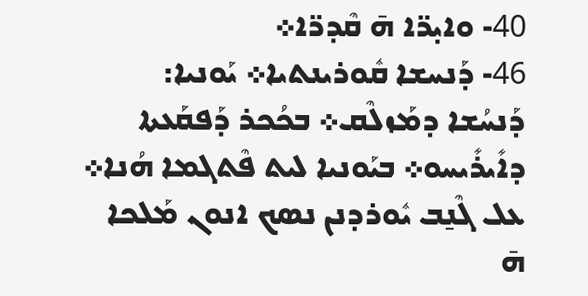40- ܘܐܝ̣ܪ̈ܐ ܗ̄ ܩܶܕܪ̈ܐ܀
46- ܕܰܢܚܫܐ ܩܽܘܪܝܢܬܝܐ܀ ܝܰܘܢܝܐ: ܕܰܢܚܳܫܐ ܕܡܰܙܠܶܩ܀ ܒܟܳܟܪ ܕܰܦܩܰܥܬܐ ܕܐܺܝܪܺܝܚܘ܀ ܒܝܰܘܢܝܐ ܠܝܬ ܦܶܬܓܡܐ ܗܳܢܐ܀ ܥܠ ܓܶܢ̱ܒ ܝܽܘܪܕܢܢ ܢܣܟ ܐܢܘܢ ܡܰܠܟܐ ܗ̄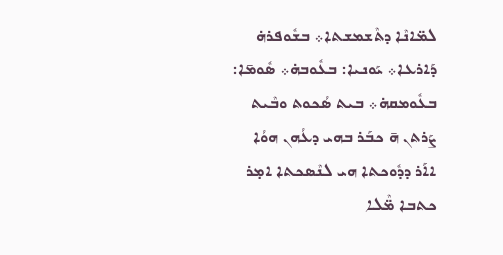ܠܡ̈ܐܢܶܐ ܕܬܶܫܡܫܬܐ܀ ܒܫܽܘܦܪܗ̇ ܕܰܐܪܥܐ܀ ܝܰܘܢܝܐ: ܒܥܽܘܒܗ̇܀ ܣܽܘܡ̄ܐ: ܒܥܽܘܡܩܗ̇܀ ܒܝܬ ܣܳܟܘܬ ܘܒܶܝܬ ܨܰܪܬܢ ܗ̄ ܟܒܰܪ ܒܗܝ ܕܥܳܗܢ ܗܘܳܐ ܐܐܰܪ ܕܕܽܘܟܬܐ ܗܝ ܠܢܶܣܟܬܐ ܐܡ̣ܪ ܟܬܒܐ ܡ̈ܶܠܐ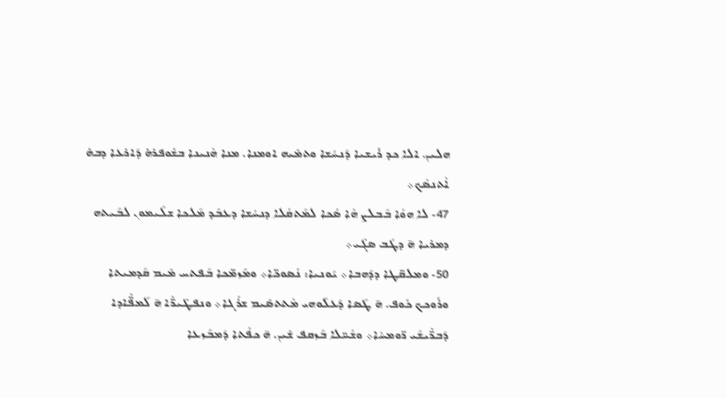ܗܠܝܢ. ܐܠܐ ܟܕ ܪܺܝܫܝܐ ܕܰܢܚܳܫܐ ܘܬܡܺܝܗ ܐܘܡܢܐ. ܡܢܐ ܗܶܢܝܢܐ ܒܫܽܘܦܪܗ̇ ܕܰܐܪܥܐ ܕܒܗ̇ ܐܶܬܢܣܶܟ܀
47- ܠܐ ܗܘܳܐ ܒܰܒܠܨ ܗܶܐ ܣܳܟܐ ܠܡܰܬܩܳܠܐ ܕܢܚܳܫܐ ܕܥܒܰܕ ܡܰܠܟܐ ܫܠܶܝܡܘܢ ܠܒܰܝܬܗ ܕܡܪܝܐ ܗ̄ ܕܛܳܒ ܣܓܺܝ܀
50- ܘܡܠܩ̈ܛܐ ܕܕܰܗܒܐ܀ ܝܰܘܢܝܐ: ܢܳܣܘܟ̈ܐ܀ ܘܡܰܙܡ̈ܟܐ ܒܰܦܬܚ ܡܺܝܡ ܩܰܕܡܝܬܐ ܘܪܽܘܟܟ ܟܽܘܦ. ܗ̄ ܛܰܣܐ ܕܰܥܠܰܘܗܝ ܡܶܬܬܣܺܝܡ ܫܪܳܓܐ܀ ܘܢܦܛܺܝܪ̈ܶܐ ܗ̄ ܠܰܡܦ̈ܺܐܕܐ ܕܰܒܪ̈ܺܝܫܰܝ ܪ̈ܘܡܚܶܐ܀ ܘܫܳܚ̈ܠܐ ܒܰܙܩܦ ܫܺܝܢ. ܗ̄ ܟܦܶܬܐ ܕܰܡܒܰܙܥܐ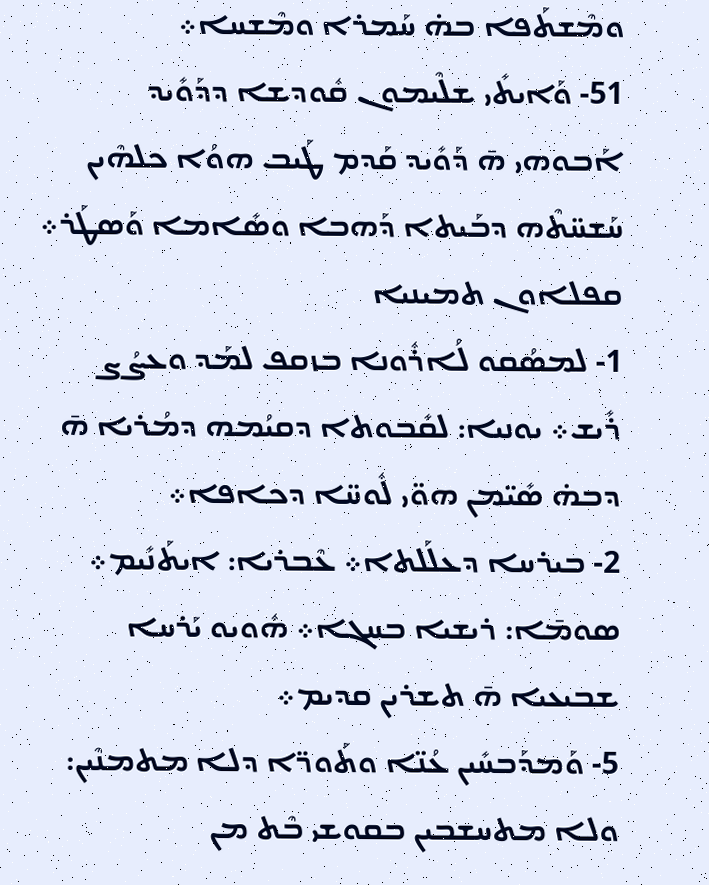ܘܡܶܫܬܰܦܐ ܒܗ̇ ܚܰܡܪܐ ܘܡܶܫܚܐ܀
51- ܘܰܐܝܬܺܝ ܫܠܶܝܡܘܢ ܩܽܘܕܫܐ ܕܕܰܘܺܝܕ ܐܰܒܘܗܝ ܗ̄ ܕܰܘܺܝܕ ܩܰܕܡ ܛܰܝܒ ܗܘܳܐ ܟܠܗܶܝܢ ܚܰܫܚ̈ܬܶܗ ܕܒܰܝܬܐ ܕܰܗܒܐ ܘܣܺܐܡܐ ܘܰܣܛܰܪ܀
ܩܦܠܐܘܢ ܬܡܝܢܝܐ
1- ܠܡܣܳܩܘ ܠܳܐܪܽܘܢܐ ܒܙܩܦ ܠܡܰܕ ܘܥܨܳܨ ܪܺܝܫ܀ ܝܘܢܝܐ: ܠܩܺܒܘܬܐ ܕܩܝܳܡܗ ܕܡܳܪܝܐ ܗ̄ ܕܒܗ̇ ܣܺܝ̈ܡܢ ܗܘ̈ܝ ܠܽܘܚ̈ܐ ܕܟܐܦܐ܀
2- ܒܝܪܚܐ ܕܥܠܰܠܬܐ܀ ܥܶܒܪܝܐ: ܐܝܬܰܢܺܝܡ܀ ܣܘܡ̄ܐ: ܪܝܫܝܐ ܒܚܓܐ܀ ܗܽܘܝܘ ܝܰܪܚܐ ܫܒܝܥܝܐ ܗ̄ ܬܫܪܝܢ ܩܕܝܡ܀
5- ܘܰܡܕܰܒܚܺܝܢ ܥܳܢ̈ܐ ܘܬܰܘܪ̈ܐ ܕܠܐ ܡܬܡܢܶܝܢ: ܘܠܐ ܡܬܚܫܒܝܢ ܒܩܘܫܝ ܒܶܬ ܡܢ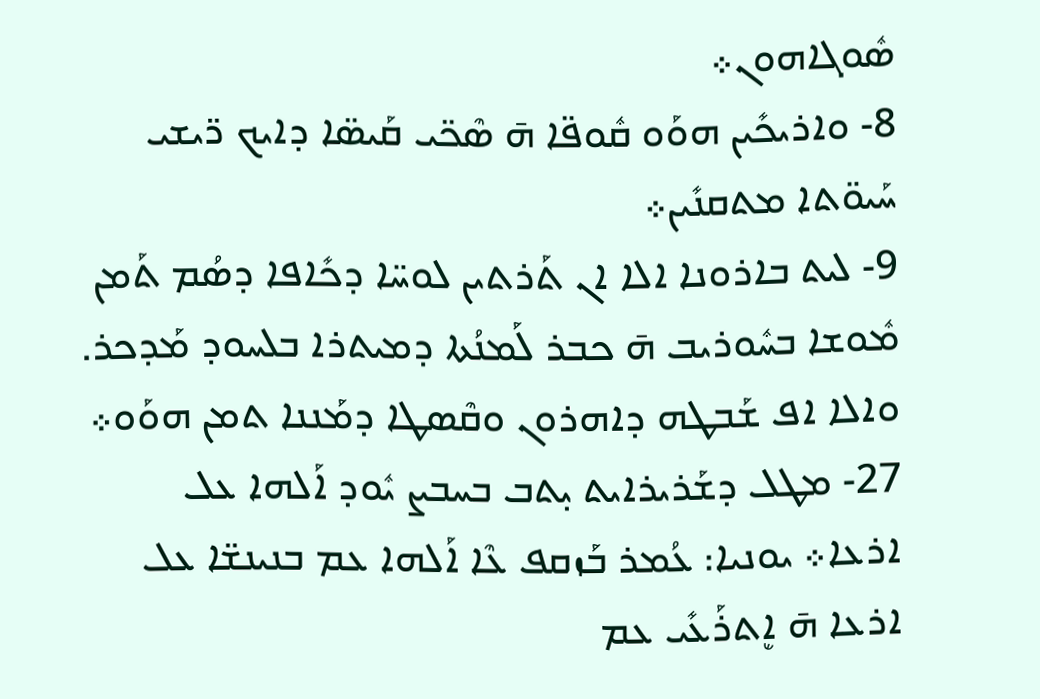ܣܽܘܓܐܗܘܢ܀
8- ܘܐܪܝܟܺܝܢ ܗܘܰܘ ܩܽܘܦ̈ܐ ܗ̄ ܣܶܟ̈ܝ ܩܰܝܣ̈ܐ ܕܐܝܟ ܪ̈ܝܫܝ ܚܰܝܘ̈ܬܐ ܡܬܩܢܺܝܢ܀
9- ܠܝܬ ܒܐܪܘܢܐ ܐܠܐ ܐܢ ܬܰܪܬܝܢ ܠܘܚ̈ܐ ܕܟܺܐܦܐ ܕܣܳܡ ܬܰܡܢ ܡܽܘܫܐ ܒܚܽܘܪܝܒ ܗ̄ ܟܒܪ ܠܰܡܢܳܬܐ ܕܡܝܬܪܐ ܒܠܚܘܕ ܡܰܕܟܪ. ܘܐܠܐ ܐܦ ܫܰܒܛܗ ܕܐܗܪܘܢ ܘܩܶܣܛܐ ܕܡܰܢܢܐ ܬܡܢ ܗܘܰܘ܀
27- ܡܛܠ ܕܫܰܪܝܪܐܝܬ ܝ̣ܬܒ ܒܚܒܨ ܝܽܘܕ ܐܰܠܗܐ ܥܠ ܐܪܥܐ܀ ܝܘܢܝܐ: ܥܳܡܪ ܒܰܙܩܦ ܥܶܐ ܐܰܠܗܐ ܥܡ ܒܢܝܢܫ̈ܐ ܥܠ ܐܪܥܐ ܗ̄ ܐܷܬܪܰܥܺܝ ܥܡ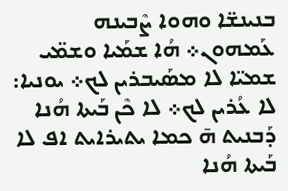ܒܢܝܢܫ̈ܐ ܘܗܘܐ ܨܶܒܝܢܗ ܥܰܡܗܘܢ܀ ܗܳܐ ܫܡܰܝܐ ܘܫܡ̈ܝ ܫܡܝ̈ܐ ܠܐ ܡܣܰܝܒܪܝܢ ܠܟ܀ ܝܘܢܝܐ: ܠܐ ܥܳܪܝܢ ܠܟ܀ ܠܐ ܟܶܢ ܒܰܝܬܐ ܗܳܢܐ ܕܰܒܢܝܬ ܗ̄ ܟܡܐ ܝܬܝܪܐܝܬ ܐܦ ܠܐ ܒܰܝܬܐ ܗܳܢܐ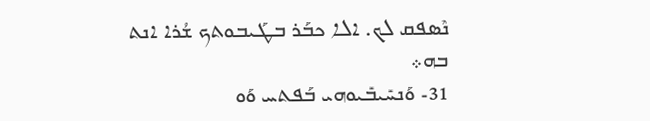ܢܶܣܦܩ ܠܟ. ܐܠܐ ܟܒܰܪ ܒܛܰܝܒܘܬܟ ܫܳܪܐ ܐܢܬ ܒܗ܀
31- ܘܰܢܚܺܝܒܺܝܘܗܝ ܒܰܦܬܚ ܘܰܘ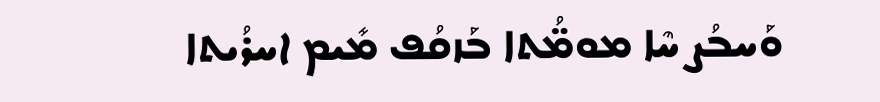ܘܰܚܒܳܨ ܚܶܐ ܡܘܡ̈ܳܬܐ ܒܰܙܩܳܦ ܡܺܝܡ ܐܚܪܳܝܬܐ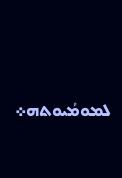ܠܡܘܡܳܝܘܬܗ܀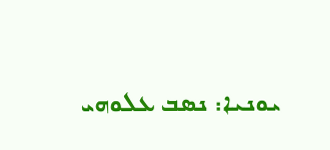ܝܘܢܝܐ: ܢܣܒ ܥܠܘܗܝ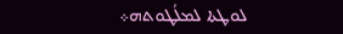ܠܘܛܬܐ ܠܡܠܳܛܘܬܗ܀